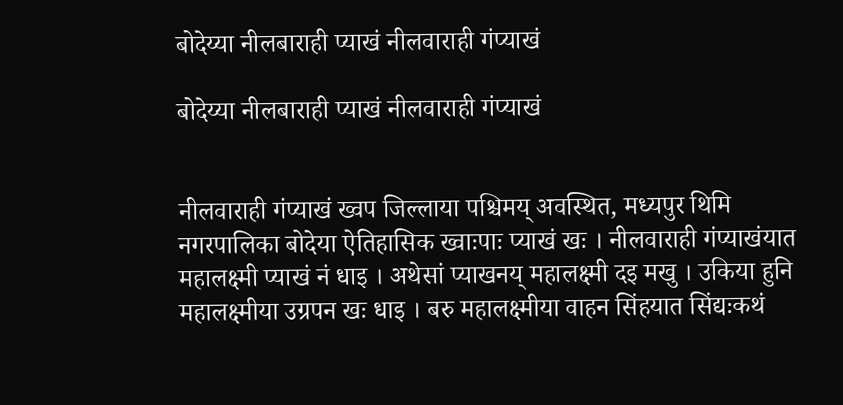बोदेय्या नीलबाराही प्याखं नीलवाराही गंप्याखं

बोदेय्या नीलबाराही प्याखं नीलवाराही गंप्याखं


नीलवाराही गंप्याखं ख्वप जिल्लाया पश्चिमय्‌ अवस्थित, मध्यपुर थिमि नगरपालिका बोदेया ऐतिहासिक ख्वाःपाः प्याखं खः । नीलवाराही गंप्याखंयात महालक्ष्मी प्याखं नं धाइ । अथेसां प्याखनय्‌ महालक्ष्मी दइ मखु । उकिया हुनि महालक्ष्मीया उग्रपन खः धाइ । बरु महालक्ष्मीया वाहन सिंहयात सिंद्यःकथं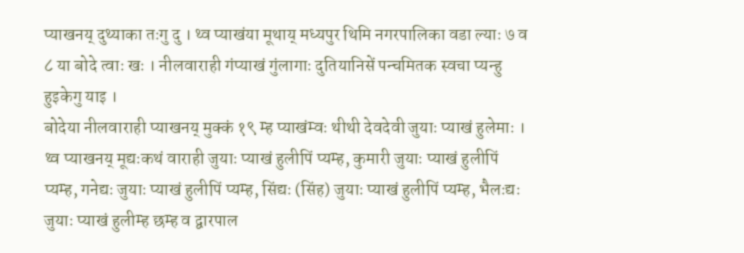प्याखनय्‌ दुथ्याका तःगु दु । थ्व प्याखंया मूथाय्‌ मध्यपुर थिमि नगरपालिका वडा ल्याः ७ व ८ या बोदे त्वाः खः । नीलवाराही गंप्याखं गुंलागाः दुतियानिसें पन्चमितक स्वचा प्यन्हु हुइकेगु याइ ।
बोदेया नीलवाराही प्याखनय्‌ मुक्कं १९ म्ह प्याखंम्वः थीथी देवदेवी जुयाः प्याखं हुलेमाः । थ्व प्याखनय्‌ मूद्यःकथं वाराही जुयाः प्याखं हुलीपिं प्यम्ह, कुमारी जुयाः प्याखं हुलीपिं प्यम्ह, गनेद्यः जुयाः प्याखं हुलीपिं प्यम्ह, सिंद्यः (सिंह) जुयाः प्याखं हुलीपिं प्यम्ह, भैलःद्यः जुयाः प्याखं हुलीम्ह छम्ह व द्वारपाल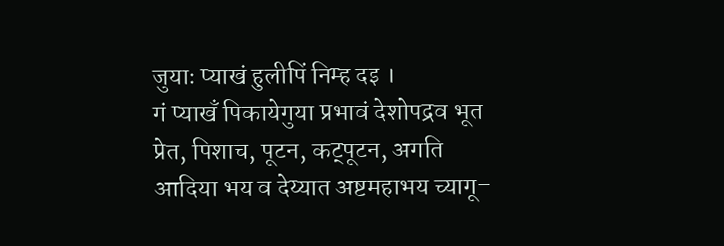जुयाः प्याखं हुलीपिं निम्ह दइ ।
गं प्याखँ पिकायेगुया प्रभावं देशोपद्रव भूत प्रेत, पिशाच, पूटन, कट्पूटन, अगति आदिया भय व देय्यात अष्टमहाभय च्यागू–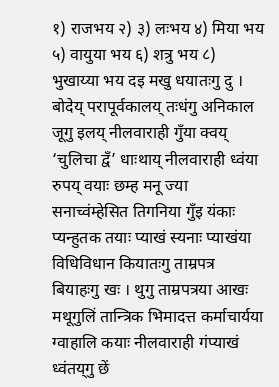१) राजभय २) ३) लःभय ४) मिया भय ५) वायुया भय ६) शत्रु भय ८) भुखाय्या भय दइ मखु धयातःगु दु ।
बोदेय्‌ परापूर्वकालय्‌ तःधंगु अनिकाल जूगु इलय्‌ नीलवाराही गुँया क्वय्‌ ‘चुलिचा द्वँ’ धाःथाय्‌ नीलवाराही ध्वंया रुपय्‌ वयाः छम्ह मनू ज्या सनाच्वंम्हेसित तिगनिया गुँइ यंकाः प्यन्हुतक तयाः प्याखं स्यनाः प्याखंया विधिविधान कियातःगु ताम्रपत्र बियाहःगु खः । थुगु ताम्रपत्रया आखः मथूगुलिं तान्त्रिक भिमादत्त कर्माचार्यया ग्वाहालि कयाः नीलवाराही गंप्याखं ध्वंतय्‌गु छें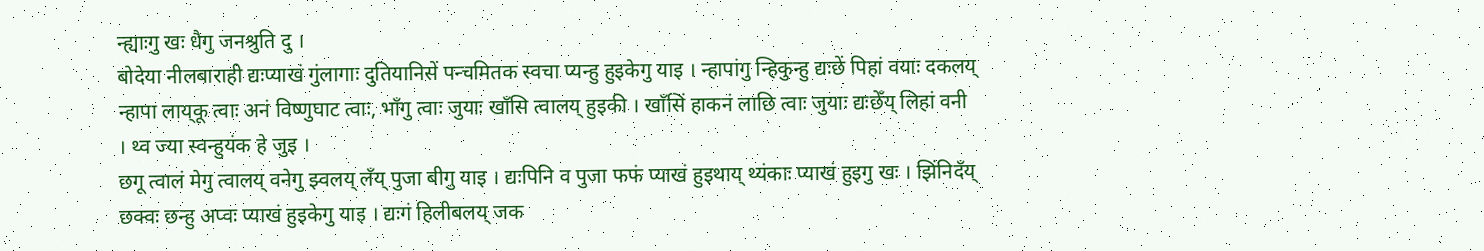न्ह्याःगु खः धैगु जनश्रुति दु ।
बोदेया नीलबाराही द्यःप्याखं गुंलागाः दुतियानिसें पन्चमितक स्वचा प्यन्हु हुइकेगु याइ । न्हापांगु न्हिकुन्हु द्यःछें पिहां वयाः दकलय्‌ न्हापा लाय्‌कू त्वाः अनं विष्णुघाट त्वाः, भाँगु त्वाः जुयाः खाँसि त्वालय्‌ हुइकी । खाँसिं हाकनं लाछि त्वाः जुयाः द्यःछेँय्‌ लिहां वनी । थ्व ज्या स्वन्हुयंक हे जुइ ।
छगू त्वालं मेगु त्वालय्‌ वनेगु झ्वलय्‌ लँय्‌ पुजा बीगु याइ । द्यःपिनि व पुजा फफं प्याखं हुइथाय्‌ थ्यंकाः प्याखं हुइगु खः । झिंनिदँय्‌ छक्वः छन्हु अप्वः प्याखं हुइकेगु याइ । द्यःगं हिलीबलय्‌ जक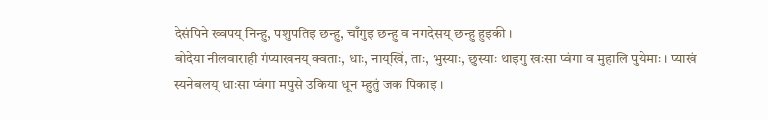देसंपिने ख्वपय्‌ निन्हु, पशुपतिइ छन्हु, चाँगुइ छन्हु व नगदेसय्‌ छन्हु हुइकी ।
बोदेया नीलवाराही गंप्याखनय्‌ क्वताः, धाः, नाय्‌खिं, ताः, भुस्याः, छुस्याः थाइगु खःसा प्वंगा व मुहालि पुयेमाः । प्याखं स्यनेबलय्‌ धाःसा प्वंगा मपुसे उकिया धून म्हुतुं जक पिकाइ ।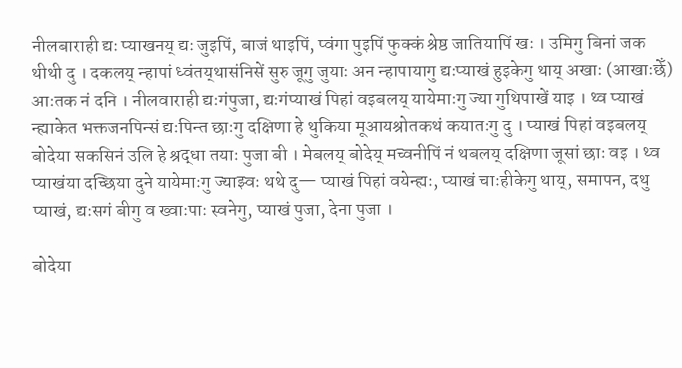नीलबाराही द्यः प्याखनय्‌ द्यः जुइपिं, बाजं थाइपिं, प्वंगा पुइपिं फुक्कं श्रेष्ठ जातियापिं खः । उमिगु बिनां जक थीथी दु । दकलय्‌ न्हापां ध्वंतय्‌थासंनिसें सुरु जूगु जुयाः अन न्हापायागु द्यःप्याखं हुइकेगु थाय्‌ अखाः (आखाःछेँ) आःतक नं दनि । नीलवाराही द्यःगंपुजा, द्यःगंप्याखं पिहां वइबलय्‌ यायेमाःगु ज्या गुथिपाखें याइ । थ्व प्याखं न्ह्याकेत भक्तजनपिन्सं द्यःपिन्त छाःगु दक्षिणा हे थुकिया मूआयश्रोतकथं कयातःगु दु । प्याखं पिहां वइबलय्‌ बोदेया सकसिनं उलि हे श्रद्धा तयाः पुजा बी । मेबलय्‌ बोदेय्‌ मच्वनीपिं नं थबलय्‌ दक्षिणा जूसां छाः वइ । थ्व प्याखंया दच्छिया दुने यायेमाःगु ज्याझ्वः थथे दु— प्याखं पिहां वयेन्ह्यः, प्याखं चाःहीकेगु थाय्‌, समापन, दथु प्याखं, द्यःसगं बीगु व ख्वाःपाः स्वनेगु, प्याखं पुजा, देना पुजा ।

बोदेया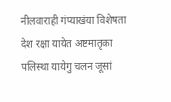नीलवाराही गंप्याखंया विशेषता
देश रक्षा यायेत अष्टमातृका पलिस्था यायेगु चलन जूसां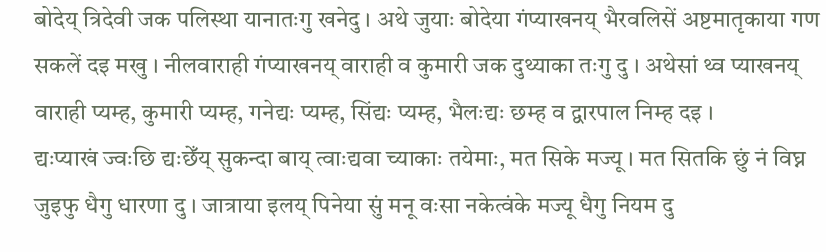बोदेय्‌ त्रिदेवी जक पलिस्था यानातःगु खनेदु । अथे जुयाः बोदेया गंप्याखनय्‌ भैरवलिसें अष्टमातृकाया गण सकलें दइ मखु । नीलवाराही गंप्याखनय्‌ वाराही व कुमारी जक दुथ्याका तःगु दु । अथेसां थ्व प्याखनय्‌ वाराही प्यम्ह, कुमारी प्यम्ह, गनेद्यः प्यम्ह, सिंद्यः प्यम्ह, भैलःद्यः छम्ह व द्वारपाल निम्ह दइ ।
द्यःप्याखं ज्वःछि द्यःछेँय्‌ सुकन्दा बाय्‌ त्वाःद्यवा च्याकाः तयेमाः, मत सिके मज्यू । मत सितकि छुं नं विघ्न जुइफु धैगु धारणा दु । जात्राया इलय्‌ पिनेया सुं मनू वःसा नकेत्वंके मज्यू धैगु नियम दु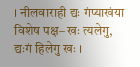। नीलवाराही द्यः गंप्याखंया विशेष पक्ष– खः त्यलेगु, द्यःगं हिलेगु खः ।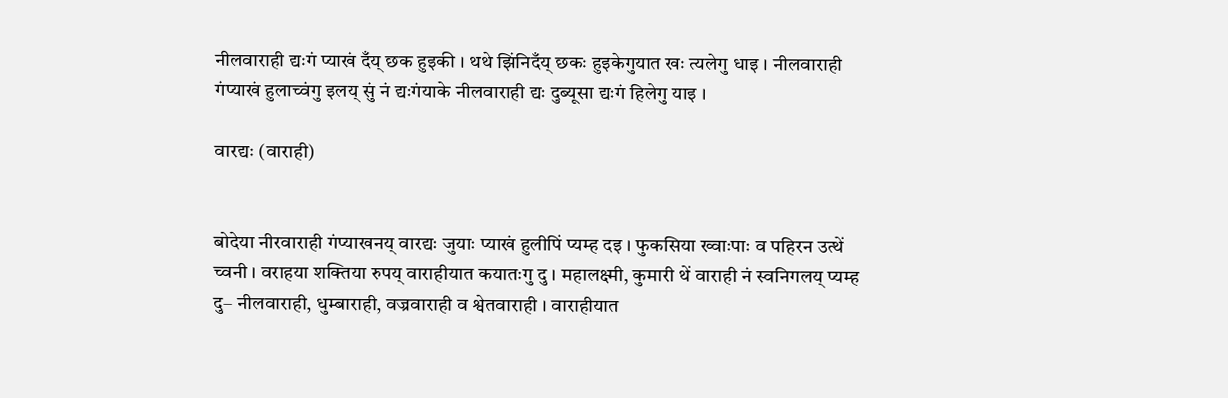नीलवाराही द्यःगं प्याखं दँय्‌ छक हुइकी । थथे झिंनिदँय्‌ छकः हुइकेगुयात खः त्यलेगु धाइ । नीलवाराही गंप्याखं हुलाच्वंगु इलय्‌ सुं नं द्यःगंयाके नीलवाराही द्यः दुब्यूसा द्यःगं हिलेगु याइ ।

वारद्यः (वाराही)


बोदेया नीरवाराही गंप्याखनय्‌ वारद्यः जुयाः प्याखं हुलीपिं प्यम्ह दइ । फुकसिया ख्वाःपाः व पहिरन उत्थें च्वनी । वराहया शक्तिया रुपय्‌ वाराहीयात कयातःगु दु । महालक्ष्मी, कुमारी थें वाराही नं स्वनिगलय्‌ प्यम्ह दु– नीलवाराही, धुम्बाराही, वज्रवाराही व श्वेतवाराही । वाराहीयात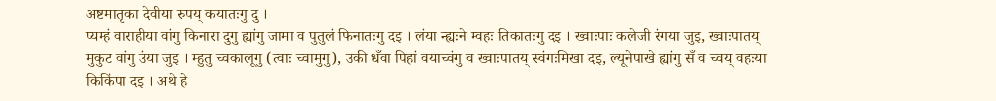अष्टमातृका देवीया रुपय्‌ कयातःगु दु ।
प्यम्हं वाराहीया वांगु किनारा दुगु ह्यांगु जामा व पुतुलं फिनातःगु दइ । लंया न्ह्यःने म्वहः तिकातःगु दइ । ख्वाःपाः कलेजी रंगया जुइ, ख्वाःपातय्‌ मुकुट वांगु उंया जुइ । म्हुतु च्वकालूगु (त्वाः च्वामुगु), उकी धँवा पिहां वयाच्वंगु व ख्वाःपातय्‌ स्वंगःमिखा दइ, ल्यूनेपाखे ह्यांगु सँ व च्वय्‌ वहःया किकिंपा दइ । अथे हे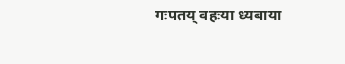गःपतय्‌ वहःया ध्यबाया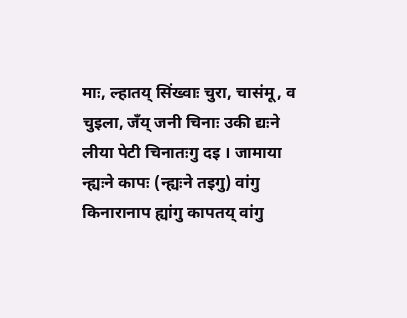माः, ल्हातय्‌ सिंख्वाः चुरा, चासंमू, व चुइला, जँय्‌ जनी चिनाः उकी द्यःने लीया पेटी चिनातःगु दइ । जामाया न्ह्यःने कापः (न्ह्यःने तइगु) वांगु किनारानाप ह्यांगु कापतय्‌ वांगु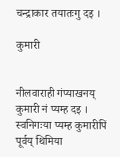चन्द्राकार तयातःगु दइ ।

कुमारी


नीलवाराही गंप्याखनय्‌ कुमारी नं प्यम्ह दइ । स्वनिगःया प्यम्ह कुमारीपिं पूर्वय्‌ थिमिया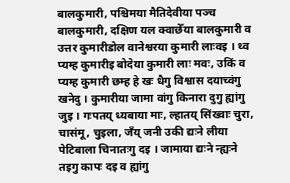बालकुमारी, पश्चिमया मैतिदेवीया पञ्च बालकुमारी, दक्षिण यल क्वाछेँया बालकुमारी व उत्तर कुमारीडोल वानेश्वरया कुमारी लाःवइ । थ्व प्यम्ह कुमारीइ बोदेया कुमारी लाः मवः, उकिं व प्यम्ह कुमारी छम्ह हे खः धैगु विश्वास दयाच्वंगु खनेदु । कुमारीया जामा वांगु किनारा दुगु ह्यांगु जुइ । गःपतय्‌ ध्यबाया माः, ल्हातय्‌ सिंख्वाः चुरा, चासंमू, चुइला, जँय्‌ जनी उकी द्यःने लीया पेटिबाला चिनातःगु दइ । जामाया द्यःने न्ह्यःने तइगु कापः दइ व ह्यांगु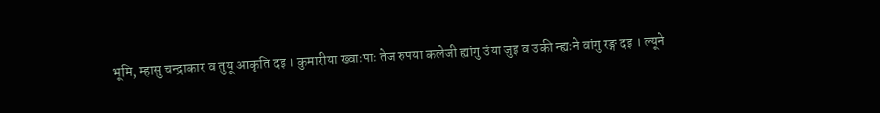भूमि, म्हासु चन्द्राकार व तुयू आकृति दइ । कुमारीया ख्वाःपाः तेज रुपया कलेजी ह्यांगु उंया जुइ व उकी न्ह्यःने वांगु रङ्ग दइ । ल्यूने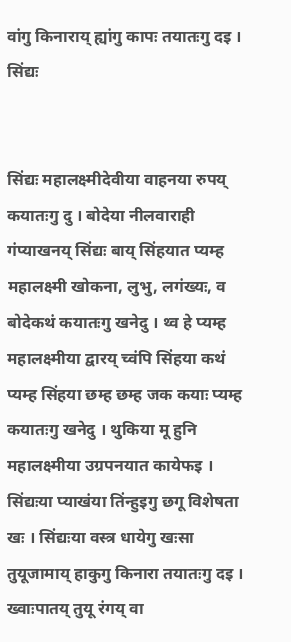वांगु किनाराय्‌ ह्यांगु कापः तयातःगु दइ ।
सिंद्यः


सिंद्यः महालक्ष्मीदेवीया वाहनया रुपय्‌ कयातःगु दु । बोदेया नीलवाराही गंप्याखनय्‌ सिंद्यः बाय्‌ सिंहयात प्यम्ह महालक्ष्मी खोकना, लुभु, लगंख्यः, व बोदेकथं कयातःगु खनेदु । थ्व हे प्यम्ह महालक्ष्मीया द्वारय्‌ च्वंपि सिंहया कथं प्यम्ह सिंहया छम्ह छम्ह जक कयाः प्यम्ह कयातःगु खनेदु । थुकिया मू हुनि महालक्ष्मीया उग्रपनयात कायेफइ ।
सिंद्यःया प्याखंया तिंन्हुइगु छगू विशेषता खः । सिंद्यःया वस्त्र धायेगु खःसा तुयूजामाय्‌ हाकुगु किनारा तयातःगु दइ । ख्वाःपातय्‌ तुयू रंगय्‌ वा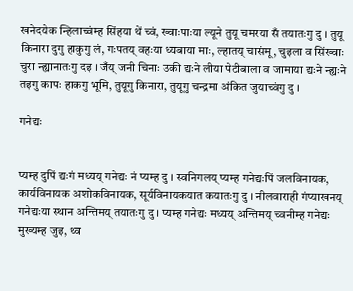खनेदयेक न्हिलाच्वंम्ह सिंहया थें च्वं, ख्वाःपाःया ल्यूने तुयू चमरया सँ तयातःगु दु । तुयू किनारा दुगु हाकुगु लं, गःपतय्‌ वहःया ध्यबाया माः, ल्हातय्‌ चासंमू, चुइला व सिंख्वाः चुरा न्ह्यानातःगु दइ । जँय्‌ जनी चिनाः उकी द्यःने लीया पेटीबाला व जामाया द्यःने न्ह्यःने तइगु कापः हाकगु भूमि, तुयूगु किनारा, तुयूगु चन्द्रमा अंकित जुयाच्वंगु दु ।

गनेद्यः


प्यम्ह दुपिं द्यःगं मध्यय्‌ गनेद्यः नं प्यम्ह दु । स्वनिगलय्‌ प्यम्ह गनेद्यःपिं जलविनायक, कार्यविनायक अशोकविनायक, सूर्यविनायकयात कयातःगु दु । नीलवाराही गंप्याखनय्‌ गनेद्यःया स्थान अन्तिमय्‌ तयातःगु दु । प्यम्ह गनेद्यः मध्यय्‌ अन्तिमय्‌ च्वनीम्ह गनेद्यः मुख्यम्ह जुइ, थ्व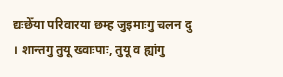द्यःछेँया परिवारया छम्ह जुइमाःगु चलन दु । शान्तगु तुयू ख्वाःपाः, तुयू व ह्यांगु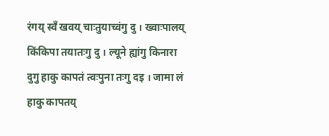रंगय्‌ स्वँ खवय्‌ चाःतुयाच्वंगु दु । ख्वाःपालय्‌ किंकिपा तयातःगु दु । ल्यूने ह्यांगु किनारा दुगु हाकु कापतं त्वःपुना तःगु दइ । जामा लं हाकु कापतय्‌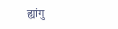ह्यांगु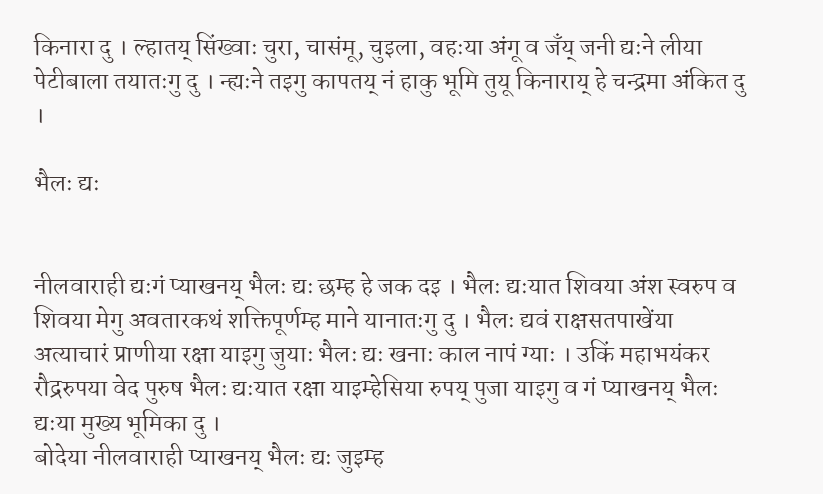किनारा दु । ल्हातय्‌ सिंख्वाः चुरा, चासंमू, चुइला, वहःया अंगू व जँय्‌ जनी द्यःने लीया पेटीबाला तयातःगु दु । न्ह्यःने तइगु कापतय्‌ नं हाकु भूमि तुयू किनाराय्‌ हे चन्द्रमा अंकित दु ।

भैलः द्यः


नीलवाराही द्यःगं प्याखनय्‌ भैलः द्यः छम्ह हे जक दइ । भैलः द्यःयात शिवया अंश स्वरुप व शिवया मेगु अवतारकथं शक्तिपूर्णम्ह माने यानातःगु दु । भैलः द्यवं राक्षसतपाखेंया अत्याचारं प्राणीया रक्षा याइगु जुयाः भैलः द्यः खनाः काल नापं ग्याः । उकिं महाभयंकर रौद्ररुपया वेद पुरुष भैलः द्यःयात रक्षा याइम्हेसिया रुपय्‌ पुजा याइगु व गं प्याखनय्‌ भैलः द्यःया मुख्य भूमिका दु ।
बोदेया नीलवाराही प्याखनय्‌ भैलः द्यः जुइम्ह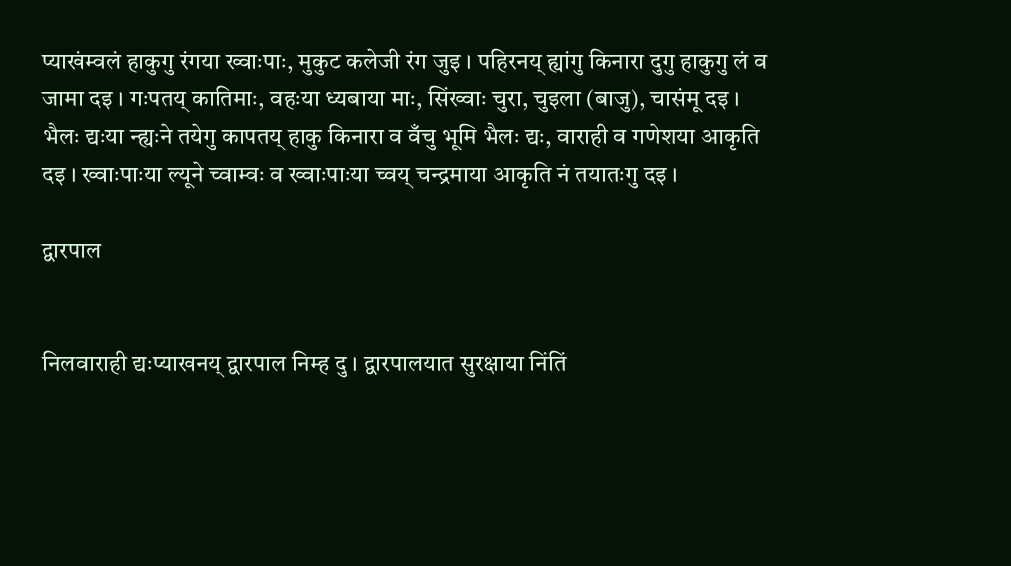प्याखंम्वलं हाकुगु रंगया ख्वाःपाः, मुकुट कलेजी रंग जुइ । पहिरनय्‌ ह्यांगु किनारा दुगु हाकुगु लं व जामा दइ । गःपतय्‌ कातिमाः, वहःया ध्यबाया माः, सिंख्वाः चुरा, चुइला (बाजु), चासंमू दइ । भैलः द्यःया न्ह्यःने तयेगु कापतय्‌ हाकु किनारा व वँचु भूमि भैलः द्यः, वाराही व गणेशया आकृति दइ । ख्वाःपाःया ल्यूने च्वाम्वः व ख्वाःपाःया च्वय्‌ चन्द्रमाया आकृति नं तयातःगु दइ ।

द्वारपाल


निलवाराही द्यःप्याखनय्‌ द्वारपाल निम्ह दु । द्वारपालयात सुरक्षाया निंतिं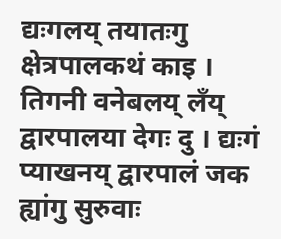द्यःगलय्‌ तयातःगु क्षेत्रपालकथं काइ । तिगनी वनेबलय्‌ लँय्‌ द्वारपालया देगः दु । द्यःगं प्याखनय्‌ द्वारपालं जक ह्यांगु सुरुवाः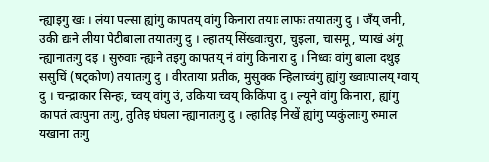न्ह्याइगु खः । लंया पल्सा ह्यांगु कापतय्‌ वांगु किनारा तयाः लाफः तयातःगु दु । जँय्‌ जनी, उकी द्यःने लीया पेटीबाला तयातःगु दु । ल्हातय्‌ सिंख्वाःचुरा, चुइला, चासमू, प्याखं अंगू न्ह्यानातःगु दइ । सुरुवाः न्ह्यःने तइगु कापतय्‌ नं वांगु किनारा दु । निध्वः वांगु बाला दथुइ ससुचिं (षट्कोण) तयातःगु दु । वीरताया प्रतीक, मुसुक्क न्हिलाच्वंगु ह्यांगु ख्वाःपालय्‌ ग्वाय्‌ दु । चन्द्राकार सिन्हः, च्वय्‌ वांगु उं, उकिया च्वय्‌ किकिंपा दु । ल्यूने वांगु किनारा, ह्यांगु कापतं त्वःपुना तःगु, तुतिइ घंघला न्ह्यानातःगु दु । ल्हातिइ निखें ह्यांगु प्यकुंलाःगु रुमाल यखाना तःगु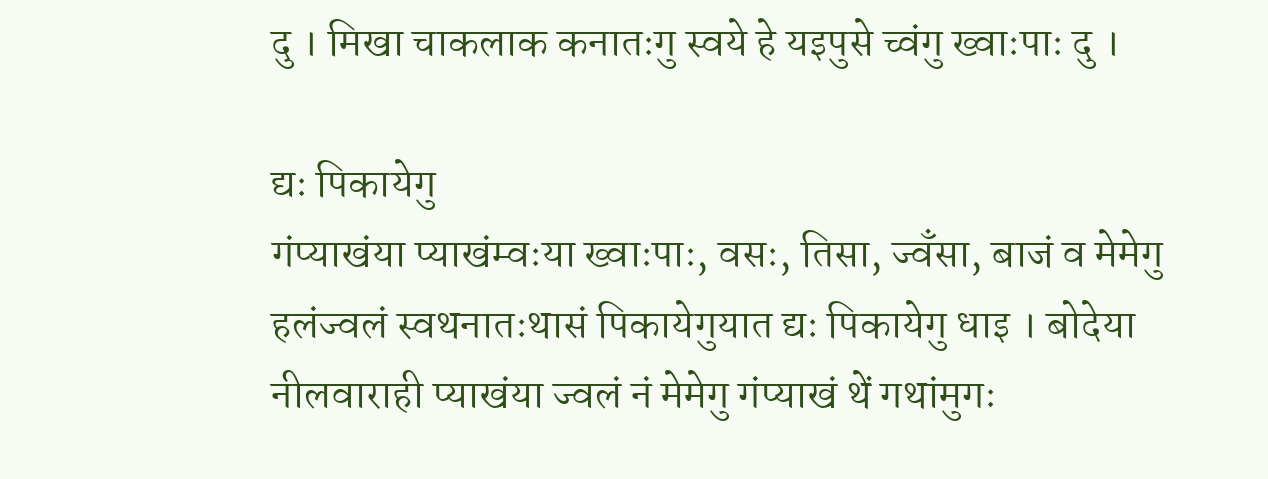दु । मिखा चाकलाक कनातःगु स्वये हे यइपुसे च्वंगु ख्वाःपाः दु ।

द्यः पिकायेगु
गंप्याखंया प्याखंम्वःया ख्वाःपाः, वसः, तिसा, ज्वँसा, बाजं व मेमेगु हलंज्वलं स्वथनातःथासं पिकायेगुयात द्यः पिकायेगु धाइ । बोदेया नीलवाराही प्याखंया ज्वलं नं मेमेगु गंप्याखं थें गथांमुगः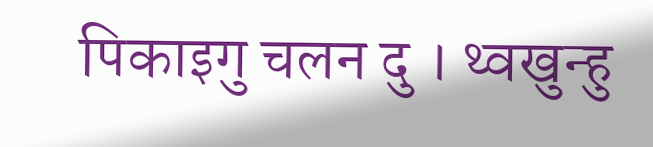पिकाइगु चलन दु । थ्वखुन्हु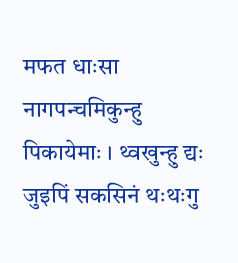मफत धाःसा नागपन्चमिकुन्हु पिकायेमाः । थ्वखुन्हु द्यः जुइपिं सकसिनं थःथःगु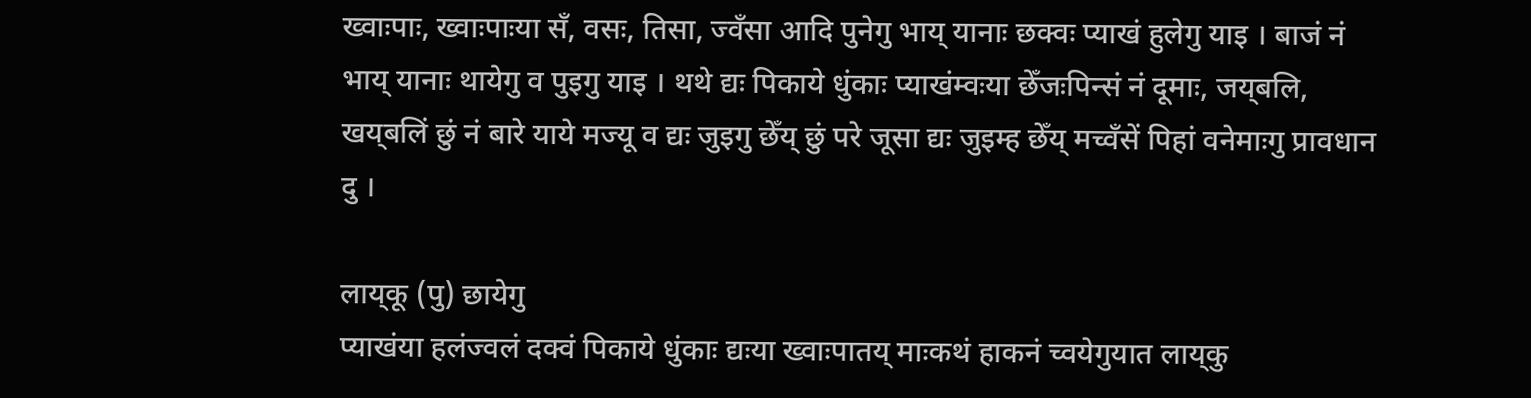ख्वाःपाः, ख्वाःपाःया सँ, वसः, तिसा, ज्वँसा आदि पुनेगु भाय्‌ यानाः छक्वः प्याखं हुलेगु याइ । बाजं नं भाय्‌ यानाः थायेगु व पुइगु याइ । थथे द्यः पिकाये धुंकाः प्याखंम्वःया छेँजःपिन्सं नं दूमाः, जय्‌बलि, खय्‌बलिं छुं नं बारे याये मज्यू व द्यः जुइगु छेँय्‌ छुं परे जूसा द्यः जुइम्ह छेँय्‌ मच्वँसें पिहां वनेमाःगु प्रावधान दु ।

लाय्‌कू (पु) छायेगु
प्याखंया हलंज्वलं दक्वं पिकाये धुंकाः द्यःया ख्वाःपातय्‌ माःकथं हाकनं च्वयेगुयात लाय्‌कु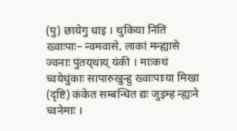(पु) छायेगु धाइ । थुकिया निंतिं ख्वाःपाः– न्वमवासे, लाकां मन्ह्यासे ज्वनाः पुंतय्‌थाय्‌ यंकी । माःकथं च्वयेधुंकाः सापारुखुन्हु ख्वाःपाःया मिखा (दृष्टि) कंकेत सम्बन्धित द्यः जुइम्ह न्ह्यःने च्वनेमाः ।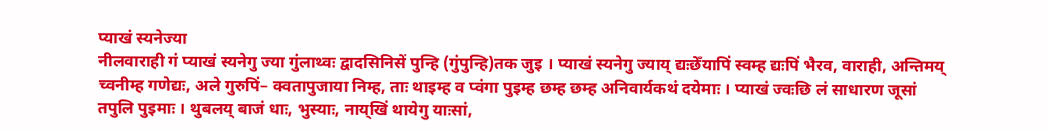प्याखं स्यनेज्या
नीलवाराही गं प्याखं स्यनेगु ज्या गुंलाथ्वः द्वादसिनिसें पुन्हि (गुंपुन्हि)तक जुइ । प्याखं स्यनेगु ज्याय्‌ द्यःछेँयापिं स्वम्ह द्यःपिं भैरव, वाराही, अन्तिमय्‌ च्वनीम्ह गणेद्यः, अले गुरुपिं– क्वतापुजाया निम्ह, ताः थाइम्ह व प्वंगा पुइम्ह छम्ह छम्ह अनिवार्यकथं दयेमाः । प्याखं ज्वःछि लं साधारण जूसां तपुलि पुइमाः । थुबलय्‌ बाजं धाः, भुस्याः, नाय्‌खिं थायेगु याःसां,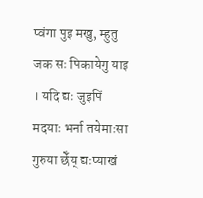प्वंगा पुइ मखु, म्हुतु जक सः पिकायेगु याइ । यदि द्यः जुइपिं मदयाः भर्ना तयेमाःसा गुरुया छेँय्‌ द्यःप्याखं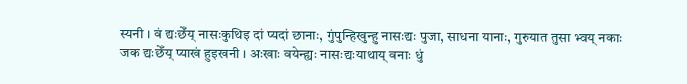स्यनी । वं द्यःछेँय्‌ नासःकुथिइ दां प्यदां छानाः, गुंपुन्हिखुन्हु नासःद्यः पुजा, साधना यानाः, गुरुयात तुसा भ्वय्‌ नकाः जक द्यःछेँय्‌ प्याखं हुइखनी । अःखाः वयेन्ह्यः नासःद्यःयाथाय्‌ वनाः धुं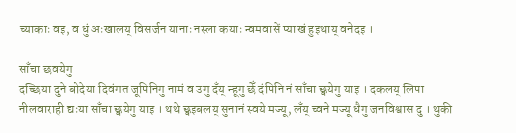च्याकाः वइ, व धुं अःखालय्‌ विसर्जन यानाः नस्ला कयाः न्वमवासें प्याखं हुइथाय्‌ वनेदइ ।

साँचा छवयेगु
दच्छिया दुने बोदेया दिवंगत जूपिनिगु नामं व उगु दँय्‌ न्हूगु छेँ दंपिनि नं साँचा छ्वयेगु याइ । दकलय्‌ लिपा नीलवाराही द्यःया साँचा छ्वयेगु याइ । थथे छ्वइबलय्‌ सुनानं स्वये मज्यू, लँय्‌ च्वने मज्यू धैगु जनविश्वास दु । थुकी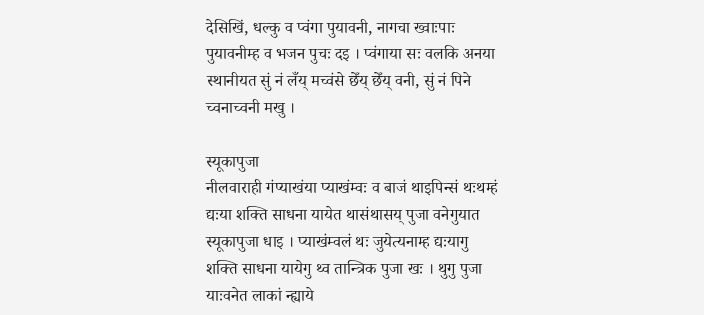देसिखिं, धल्कु व प्वंगा पुयावनी, नागचा ख्वाःपाः पुयावनीम्ह व भजन पुचः दइ । प्वंगाया सः वलकि अनया स्थानीयत सुं नं लँय्‌ मच्वंसे छेँय्‌ छेँय्‌ वनी, सुं नं पिने च्वनाच्वनी मखु ।

स्यूकापुजा
नीलवाराही गंप्याखंया प्याखंम्वः व बाजं थाइपिन्सं थःथम्हं द्यःया शक्ति साधना यायेत थासंथासय्‌ पुजा वनेगुयात स्यूकापुजा धाइ । प्याखंम्वलं थः जुयेत्यनाम्ह द्यःयागु शक्ति साधना यायेगु थ्व तान्त्रिक पुजा खः । थुगु पुजा याःवनेत लाकां न्ह्याये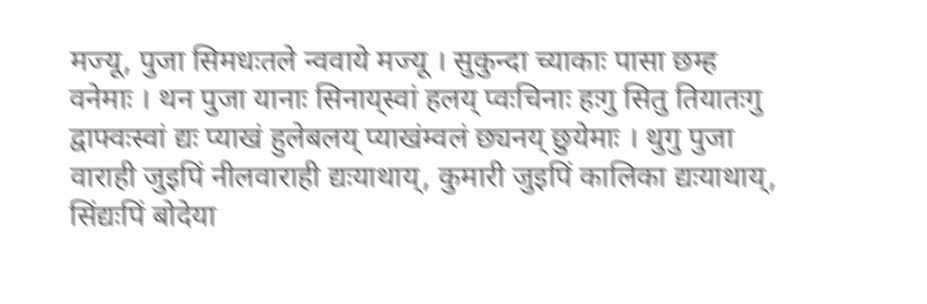मज्यू, पुजा सिमधःतले न्ववाये मज्यू । सुकुन्दा च्याकाः पासा छम्ह वनेमाः । थन पुजा यानाः सिनाय्‌स्वां हलय्‌ प्वःचिनाः हःगु सितु तियातःगु द्वाफ्वःस्वां द्यः प्याखं हुलेबलय्‌ प्याखंम्वलं छ्यनय्‌ छुयेमाः । थुगु पुजा वाराही जुइपिं नीलवाराही द्यःयाथाय्‌, कुमारी जुइपिं कालिका द्यःयाथाय्‌, सिंद्यःपिं बोदेया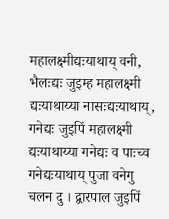महालक्ष्मीद्यःयाथाय्‌ वनी, भैलःद्यः जुइम्ह महालक्ष्मी द्यःयाथाय्या नासःद्यःयाथाय्‌, गनेद्यः जुइपिं महालक्ष्मी द्यःयाथाय्या गनेद्यः व पाःच्व गनेद्यःयाथाय्‌ पुजा वनेगु चलन दु । द्वारपाल जुइपिं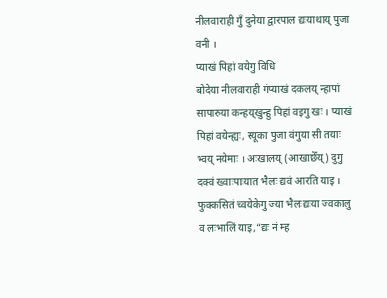नीलवाराही गुँ दुनेया द्वारपाल द्यःयाथाय्‌ पुजा वनी ।
प्याखं पिहां वयेगु विधि
बोदेया नीलवाराही गंप्याखं दकलय्‌ न्हापां सापारुया कन्हय्‌खुन्हु पिहां वइगु खः । प्याखं पिहां वयेन्ह्यः, स्यूका पुजा वंगुया सी तयाः भ्वय्‌ नयेमाः । अःखालय्‌ (आखाछेँय्‌) दुगु दक्वं ख्वाःपाःयात भैलः द्यवं आरति याइ । फुक्कसितं च्वयेकेगु ज्या भैलःद्यःया ज्वकालु व लःभालिं याइ,“द्यः नं म्ह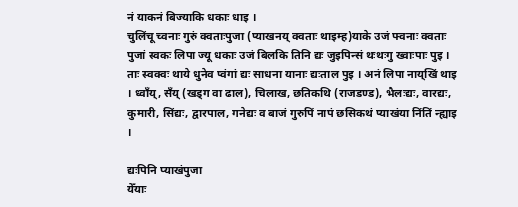नं याकनं बिज्याकि धकाः धाइ ।
चुलिंचू च्वनाः गुरुं क्वताःपुजा (प्याखनय्‌ क्वताः थाइम्ह)याके उजं फ्वनाः क्वताः पुजां स्वकः लिपा ज्यू धकाः उजं बिलकि तिनि द्यः जुइपिन्सं थःथःगु ख्वाःपाः पुइ । ताः स्वक्वः थाये धुनेव प्वंगां द्यः साधना यानाः द्यःताल पुइ । अनं लिपा नाय्‌खिं थाइ । ध्वाँय्‌, सँय्‌ (खड्ग वा ढाल), चिलाख, छतिकथि (राजडण्ड), भैलःद्यः, वारद्यः, कुमारी, सिंद्यः, द्वारपाल, गनेद्यः व बाजं गुरुपिं नापं छसिकथं प्याखंया निंतिं न्ह्याइ ।

द्यःपिनि प्याखंपुजा
येँयाः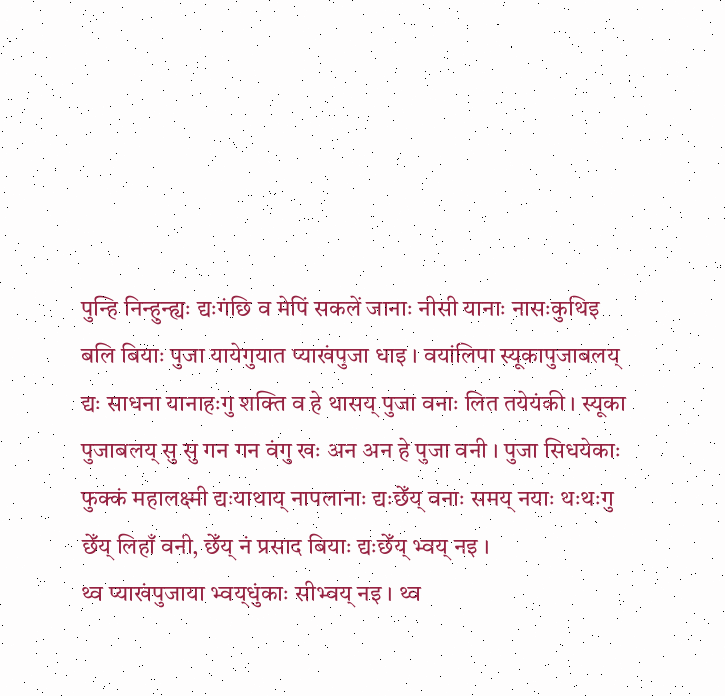पुन्हि निन्हुन्ह्यः द्यःगंछि व मेपिं सकलें जानाः नीसी यानाः नासःकुथिइ बलि बियाः पुजा यायेगुयात प्याखंपुजा धाइ । वयांलिपा स्यूकापुजाबलय्‌ द्यः साधना यानाहःगु शक्ति व हे थासय्‌ पुजा वनाः लित तयेयंकी । स्यूका पुजाबलय्‌ सु सु गन गन वंगु खः अन अन हे पुजा वनी । पुजा सिधयेकाः फुक्कं महालक्ष्मी द्यःयाथाय्‌ नापलानाः द्यःछेँय्‌ वनाः समय्‌ नयाः थःथःगु छेँय्‌ लिहाँ वनी, छेँय्‌ नं प्रसाद बियाः द्यःछेँय्‌ भ्वय्‌ नइ ।
थ्व प्याखंपुजाया भ्वय्‌धुंकाः सीभ्वय्‌ नइ । थ्व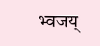भ्वजय्‌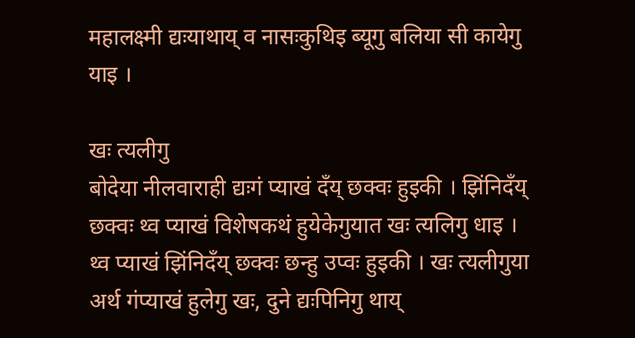महालक्ष्मी द्यःयाथाय्‌ व नासःकुथिइ ब्यूगु बलिया सी कायेगु याइ ।

खः त्यलीगु
बोदेया नीलवाराही द्यःगं प्याखं दँय्‌ छक्वः हुइकी । झिंनिदँय्‌ छक्वः थ्व प्याखं विशेषकथं हुयेकेगुयात खः त्यलिगु धाइ । थ्व प्याखं झिंनिदँय्‌ छक्वः छन्हु उप्वः हुइकी । खः त्यलीगुया अर्थ गंप्याखं हुलेगु खः, दुने द्यःपिनिगु थाय्‌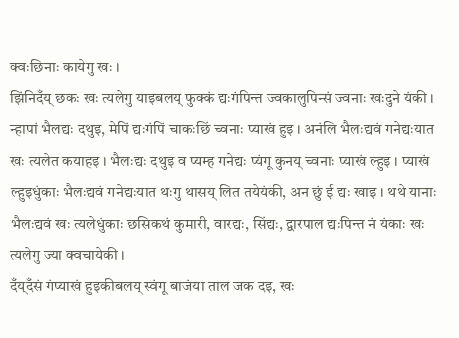क्वःछिनाः कायेगु खः ।
झिंनिदँय्‌ छकः खः त्यलेगु याइबलय्‌ फुक्कं द्यःगंपिन्त ज्वकालुपिन्सं ज्वनाः खःदुने यंकी । न्हापां भैलद्यः दथुइ, मेपिं द्यःगंपिं चाकःछिं च्वनाः प्याखं हुइ । अनंलि भैलःद्यवं गनेद्यःयात खः त्यलेत कयाहइ । भैलःद्यः दथुइ व प्यम्ह गनेद्यः प्यंगू कुनय्‌ च्वनाः प्याखं ल्हुइ । प्याखं ल्हुइधुंकाः भैलःद्यवं गनेद्यःयात थःगु थासय्‌ लित तयेयंकी, अन छुं ई द्यः खाइ । थथे यानाः भैलःद्यवं खः त्यलेधुंकाः छसिकथं कुमारी, वारद्यः, सिंद्यः, द्वारपाल द्यःपिन्त नं यंकाः खः त्यलेगु ज्या क्वचायेकी ।
दँय्‌दँसं गंप्याखं हुइकीबलय्‌ स्वंगू बाजंया ताल जक दइ, खः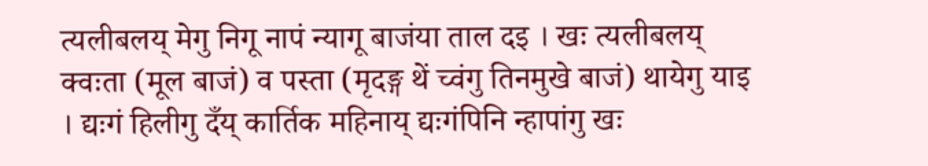त्यलीबलय्‌ मेगु निगू नापं न्यागू बाजंया ताल दइ । खः त्यलीबलय्‌ क्वःता (मूल बाजं) व पस्ता (मृदङ्ग थें च्वंगु तिनमुखे बाजं) थायेगु याइ । द्यःगं हिलीगु दँय्‌ कार्तिक महिनाय्‌ द्यःगंपिनि न्हापांगु खः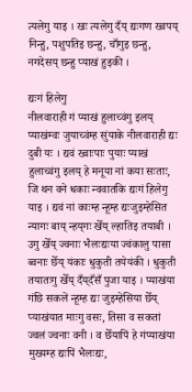त्यलेगु याइ । खः त्यलेगु दँय्‌ द्यःगण ख्वपय्‌ निन्हु, पशुपतिइ छन्हु, चाँगुइ छन्हु, नगदेसय्‌ छन्हु प्याखं हुइकी ।

द्यःगं हिलेगु
नीलवाराही गं प्याखं हुलाच्वंगु इलय्‌ प्याखंम्वः जुयाच्वंम्ह सुंयाके नीलवाराही द्यः दुबी यः । द्यवं ख्वाःपाः पुयाः प्याखं हुलाच्वंगु इलय्‌ हे मनूया नां कया सःताः, जि थन वने धकाः न्ववातकि द्यःगं हिलेगु याइ । द्यवं नां काःम्ह न्हूम्ह द्यःजुइम्हेसित न्यागः बाय्‌ न्हय्‌गः खेँय्‌ ल्हातिइ तयाबी । उगु खेँय्‌ ज्वनाः भैलःद्यःया ज्वंकालु पासा ब्वनाः छेँय्‌ यंकाः धुकुती तयेयंकी । धुकुती तयातःगु खेँय्‌ दँय्‌दँसँ पुजा याइ । प्याखंया गंछि सकलें न्हूम्ह द्यः जुइम्हेसिया छेँय्‌ प्याखंयात माःगु वसः, तिसा व सकतां ज्वलं ज्वनाः वनी । व छेँयापिं हे गंप्याखंया मुख्यम्ह द्यःपिं भैलःद्यः,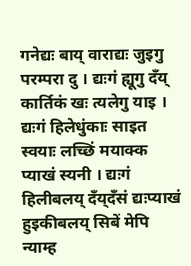गनेद्यः बाय्‌ वाराद्यः जुइगु परम्परा दु । द्यःगं ह्यूगु दँय्‌ कार्तिकं खः त्यलेगु याइ ।
द्यःगं हिलेधुंकाः साइत स्वयाः लच्छिं मयाक्क प्याखं स्यनी । द्यःगं हिलीबलय्‌ दँय्‌दँसं द्यःप्याखं हुइकीबलय्‌ सिबें मेपि न्याम्ह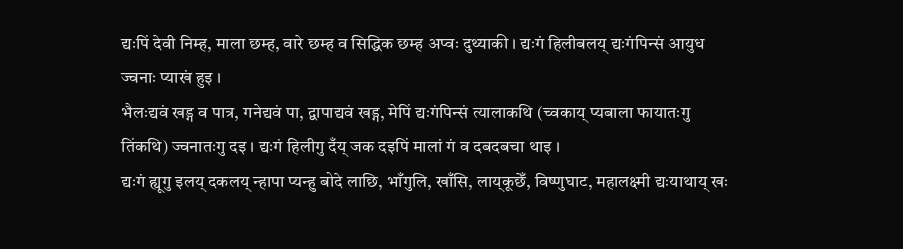द्यःपिं देवी निम्ह, माला छम्ह, वारे छम्ह व सिद्धिक छम्ह अप्वः दुथ्याकी । द्यःगं हिलीबलय्‌ द्यःगंपिन्सं आयुध ज्वनाः प्याखं हुइ ।
भैलःद्यवं खड्ग व पात्र, गनेद्यवं पा, द्वापाद्यवं खड्ग, मेपिं द्यःगंपिन्सं त्यालाकथि (च्वकाय्‌ प्यबाला फायातःगु तिंकथि) ज्वनातःगु दइ । द्यःगं हिलीगु दँय्‌ जक दइपिं मालां गं व दबदबचा थाइ ।
द्यःगं ह्यूगु इलय्‌ दकलय्‌ न्हापा प्यन्हु बोदे लाछि, भाँगुलि, खाँसि, लाय्‌कूछेँ, विष्णुघाट, महालक्ष्मी द्यःयाथाय्‌ खः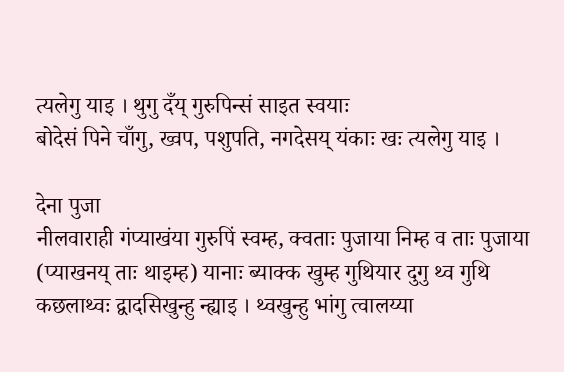त्यलेगु याइ । थुगु दँय्‌ गुरुपिन्सं साइत स्वयाः
बोदेसं पिने चाँगु, ख्वप, पशुपति, नगदेसय्‌ यंकाः खः त्यलेगु याइ ।

देना पुजा
नीलवाराही गंप्याखंया गुरुपिं स्वम्ह, क्वताः पुजाया निम्ह व ताः पुजाया (प्याखनय्‌ ताः थाइम्ह) यानाः ब्याक्क खुम्ह गुथियार दुगु थ्व गुथि कछलाथ्वः द्वादसिखुन्हु न्ह्याइ । थ्वखुन्हु भांगु त्वालय्या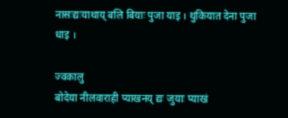नासःद्यःयाथाय्‌ बलि बियाः पुजा याइ । थुकियात देना पुजा धाइ ।

ज्वकालु
बोदेया नीलवाराही प्याखनय्‌ द्यः जुयाः प्याखं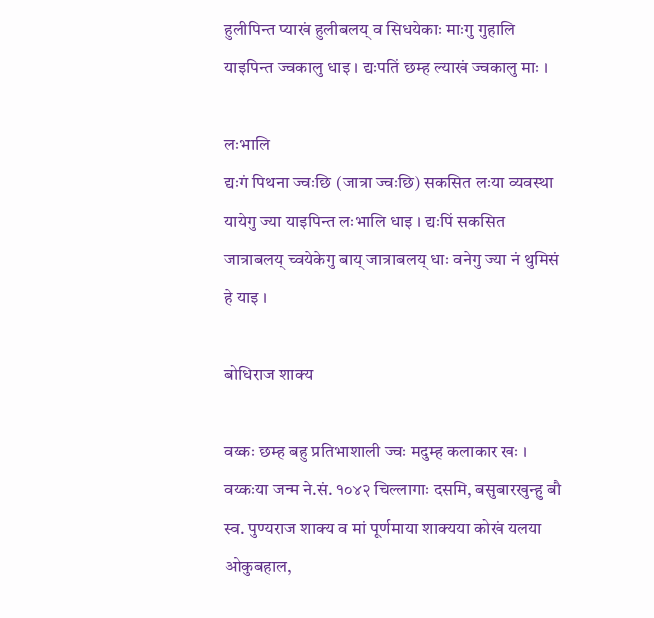हुलीपिन्त प्याखं हुलीबलय्‌ व सिधयेकाः माःगु गुहालि याइपिन्त ज्वकालु धाइ । द्यःपतिं छम्ह ल्याखं ज्वकालु माः ।

लःभालि
द्यःगं पिथना ज्वःछि (जात्रा ज्वःछि) सकसित लःया व्यवस्था यायेगु ज्या याइपिन्त लःभालि धाइ । द्यःपिं सकसित जात्राबलय्‌ च्वयेकेगु बाय्‌ जात्राबलय्‌ धाः वनेगु ज्या नं थुमिसं हे याइ ।

बोधिराज शाक्य

वय्कः छम्ह बहु प्रतिभाशाली ज्वः मदुम्ह कलाकार खः । वय्कःया जन्म ने.सं. १०४२ चिल्लागाः दसमि, बसुबारखुन्हु बौ स्व. पुण्यराज शाक्य व मां पूर्णमाया शाक्यया कोखं यलया ओकुबहाल,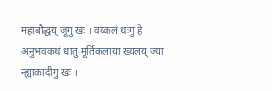महाबौद्धय् जूगु खः । वय्कलं थःगु हे अनुभवकथं धातु मूर्तिकलाया ख्यलय् ज्या न्ह्याकादीगु खः ।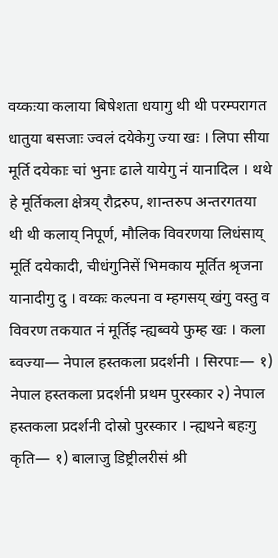वय्कःया कलाया बिषेशता धयागु थी थी परम्परागत धातुया बसजाः ज्वलं दयेकेगु ज्या खः । लिपा सीया मूर्ति दयेकाः चां भुनाः ढाले यायेगु नं यानादिल । थथे हे मूर्तिकला क्षेत्रय् रौद्ररुप, शान्तरुप अन्तरगतया थी थी कलाय् निपूर्ण, मौलिक विवरणया लिधंसाय् मूर्ति दयेकादी, चीधंगुनिसें भिमकाय मूर्तित श्रृजना यानादीगु दु । वय्कः कल्पना व म्हगसय् खंगु वस्तु व विवरण तकयात नं मूर्तिइ न्ह्यब्वये फुम्ह खः । कला ब्वज्या— नेपाल हस्तकला प्रदर्शनी । सिरपाः— १) नेपाल हस्तकला प्रदर्शनी प्रथम पुरस्कार २) नेपाल हस्तकला प्रदर्शनी दोस्रो पुरस्कार । न्ह्यथने बहःगु कृति— १) बालाजु डिष्ट्रीलरीसं श्री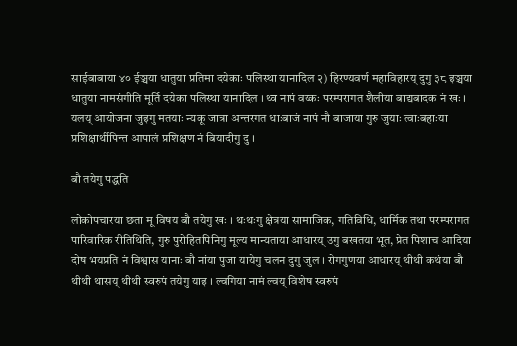साईबाबाया ४० ईञ्चया धातुया प्रतिमा दयेकाः पलिस्था यानादिल २) हिरण्यवर्ण महाविहारय् दुगु ३८ इञ्चया धातुया नामसंगीति मूर्ति दयेका पलिस्था यानादिल । थ्व नापं वय्कः परम्परागत शैलीया बाद्यबादक नं खः । यलय् आयोजना जुइगु मतयाः न्यकू जात्रा अन्तरगत धाःबाजं नापं नौ बाजाया गुरु जुयाः त्वाःबहाःया प्रशिक्षार्थीपिन्त आपालं प्रशिक्षण नं बियादीगु दु ।

बौ तयेगु पद्धति

लोकोपचारया छता मू विषय बौ तयेगु खः । थःथःगु क्षेत्रया सामाजिक, गतिविधि, धार्मिक तथा परम्परागत पारिवारिक रीतिथिति, गुरु पुरोहितपिनिगु मूल्य मान्यताया आधारय्‌ उगु बखतया भूत, प्रेत पिशाच आदिया दोष भयप्रति नं विश्वास यानाः बौ नांया पुजा यायेगु चलन दुगु जुल । रोगगुणया आधारय्‌ थीथी कथंया बौ थीथी थासय्‌ थीथी स्वरुपं तयेगु याइ । ल्वगिया नामं ल्वय्‌ विशेष स्वरुपं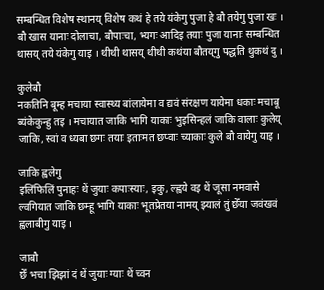सम्बन्धित विशेष स्थानय्‌ विशेष कथं हे तये यंकेगु पुजा हे बौ तयेगु पुजा खः । बौ खास यानाः दोलाचा, बौपाःचा, भ्यगः आदिइ तयाः पुजा यानाः सम्बन्धित थासय्‌ तये यंकेगु याइ । थीथी थासय्‌ थीथी कथंया बौतय्‌गु पद्धति थुकथं दु ।

कुलेबौ
नकतिनि बूम्ह मचाया स्वास्थ्य बांलायेमा व द्यवं संरक्षण यायेमा धकाः मचाबू ब्यंकेकुन्हु तइ । मचायात जाकि भागि याकाः भुइसिन्हलं जाकि वालाः कुलेय्‌ जाकि, स्वां व ध्यबा छगः तयाः इताःमत छप्वाः च्याकाः कुले बौ वायेगु याइ ।

जाकि ह्वलेगु
इलिंफिलिं पुनाहः थें जुयाः कपाःस्याः, इकु, ल्ह्वये वइ थें जूसा नमवासे ल्वगियात जाकि छम्हू भागि याकाः भूतप्रेतया नामय्‌ झ्यालं तुं छेँया जवंखवं ह्वलाबीगु याइ ।

जाबौ
छेँ भचा झिझां दं थें जुयाः ग्याः थें च्वन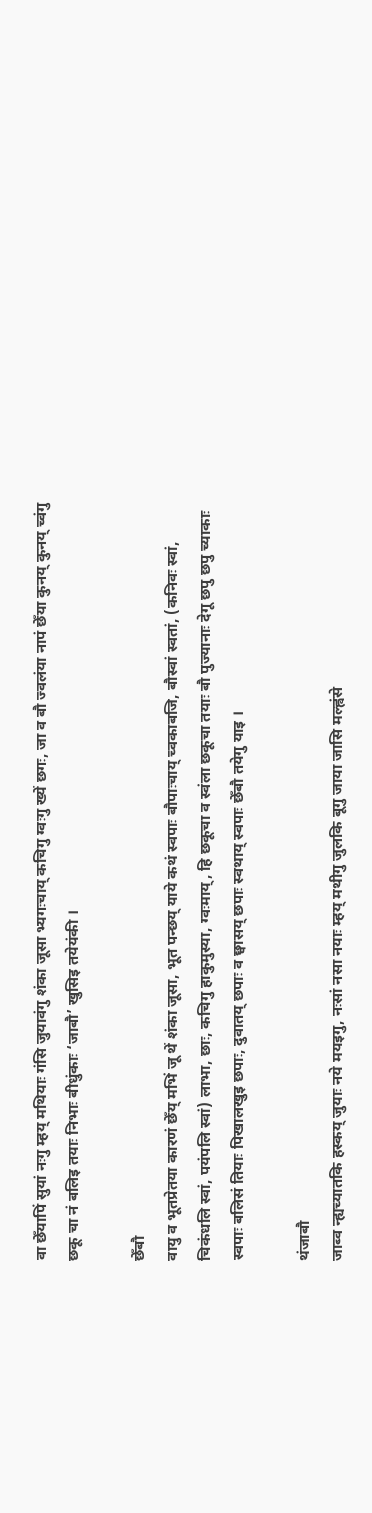वा छेँयापिं सुयां नःगु म्हय्‌ मथियाः गंसि जुयावंगु शंका जूसा भ्यगःचाय्‌ कचिगु ग्वःगु ख्यें छगः, जा व बौ ज्वलंया नापं छेँया कुनय्‌ कुनय्‌ च्वंगु छकू चा नं बलिइ तयाः निभाः बीधुंकाः ‘जाबौ’ खुसिइ तयेयंकी ।

छेँबौ
वायु व भूतप्रेतया कारणं छेँय्‌ मभिं जू थें शंका जूसा, भूत पन्छय्‌ याये कथं स्वपाः बौपाःचाय्‌ च्वकाबजि, बौस्वां स्वतां, (कनिवः स्वां, चिकंधलि स्वां, पयंपलि स्वां) लाभा, छाः, कचिगु हाकुमुस्या, ग्वःमाय्‌, हि छकूचा व स्वंला छकूचा तयाः बौ पुज्यानाः देगू छपु छपु च्याकाः स्वपाः बलिसं तियाः पिखालखुइ छपाः, दुवातय्‌ छपाः व छ्वासय्‌ छपाः स्वथाय्‌ स्वपाः छेँबौ तयेगु याइ ।

थंजाबौ
जाब्व न्ह्यच्यातकि हस्कय्‌ जुयाः नये मयइगु, नःसां नसा नयाः म्हय्‌ मथीगु जुलकि बूगु जाया जासि मल्ह्वंसे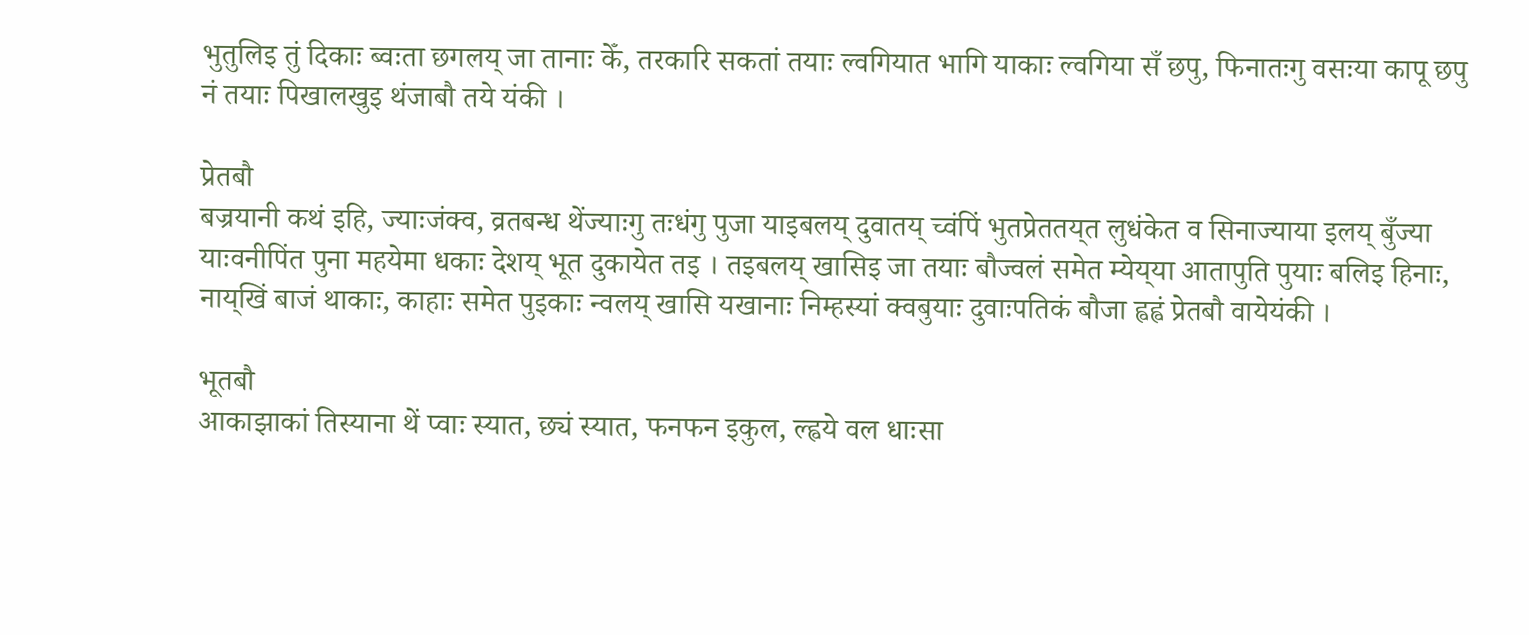भुतुलिइ तुं दिकाः ब्वःता छगलय्‌ जा तानाः केँ, तरकारि सकतां तयाः ल्वगियात भागि याकाः ल्वगिया सँ छपु, फिनातःगु वसःया कापू छपु नं तयाः पिखालखुइ थंजाबौ तये यंकी ।

प्रेतबौ
बज्रयानी कथं इहि, ज्याःजंक्व, व्रतबन्ध थेंज्याःगु तःधंगु पुजा याइबलय्‌ दुवातय्‌ च्वंपिं भुतप्रेततय्‌त लुधंकेत व सिनाज्याया इलय्‌ बुँज्या याःवनीपिंत पुना महयेमा धकाः देशय्‌ भूत दुकायेत तइ । तइबलय्‌ खासिइ जा तयाः बौज्वलं समेत म्येय्‌या आतापुति पुयाः बलिइ हिनाः, नाय्‌खिं बाजं थाकाः, काहाः समेत पुइकाः न्वलय्‌ खासि यखानाः निम्हस्यां क्वबुयाः दुवाःपतिकं बौजा ह्वह्वं प्रेतबौ वायेयंकी ।

भूतबौ
आकाझाकां तिस्याना थें प्वाः स्यात, छ्यं स्यात, फनफन इकुल, ल्ह्वये वल धाःसा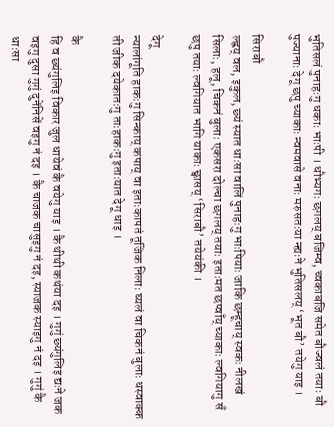भुतिसलं पुनाहःगु धकाः भाःपी । धौभ्यगः छगलय्‌ बजिम्व, च्वकाबजि समेत बौज्वलं तयाः बौ पुज्यानाः देगू छपु च्याकाः न्वमवासे वनाः मरुसतःया न्ह्यःने भुतिसलय्‌ ‘भूत बौ’ तयेगु याइ ।

सिराबौ
ल्ह्वय्‌ वल, इकुल, छ्यं स्यात धाःसा वालिं पुनाहःगु भाःपियाः जाकि छम्हूचाय्‌ स्वकः नीलखं सिलाः, हलू, चिकनं बुलाः एकसरा दोल्चा छगलय्‌ तयाः इताःमत छप्वाँय्‌ च्याकाः ल्वगियागु सँ छपु तयाः ल्वगियात भागि याकाः छ्वासय्‌ ‘सिराबौ’ तयेयंकी ।

देगू
न्यालांगूति हाकःगु सिन्काय्‌ कपाय्‌ वा इताःकापतं तूजिक निलाः घ्यलं वा चिकनं बुलाः धस्वाक्क ती जीक दयेकातःगु ताःहाकःगु इताःयात देगू धाइ ।

कै
हि व छ्यंगुलिइ विकार जुल धायेवं कै वयेगु याइ । कै थीथी कथंया दइ । गुगुं छ्यंगुलिइ द्यःने जक वइगु दुसा गुगुं दुनेंनिसें वइगु नं दइ । कै चाजक चासुइगु नं दइ, स्याजक स्याइगु नं दइ । गुगुं कै धाःसा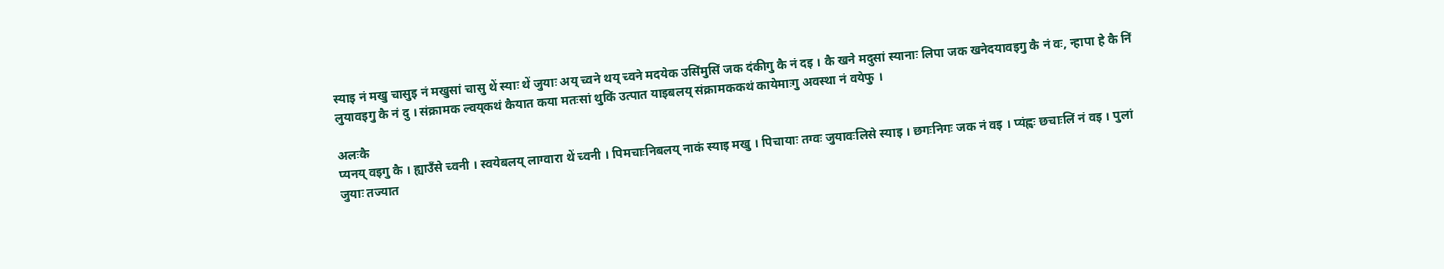स्याइ नं मखु चासुइ नं मखुसां चासु थें स्याः थें जुयाः अय्‌ च्वने थय्‌ च्वने मदयेक उसिंमुसिं जक दंकीगु कै नं दइ । कै खने मदुसां स्यानाः लिपा जक खनेदयावइगु कै नं वः, न्हापा हे कै निं लुयावइगु कै नं दु । संक्रामक ल्वय्‌कथं कैयात कया मतःसां थुकिं उत्पात याइबलय्‌ संक्रामककथं कायेमाःगु अवस्था नं वयेफु ।

अलःकै
प्यनय्‌ वइगु कै । ह्याउँसे च्वनी । स्वयेबलय्‌ लाग्वारा थें च्वनी । पिमचाःनिबलय्‌ नाकं स्याइ मखु । पिचायाः तग्वः जुयावःलिसे स्याइ । छगःनिगः जक नं वइ । प्यंह्वः छचाःलिं नं वइ । पुलां जुयाः तज्यात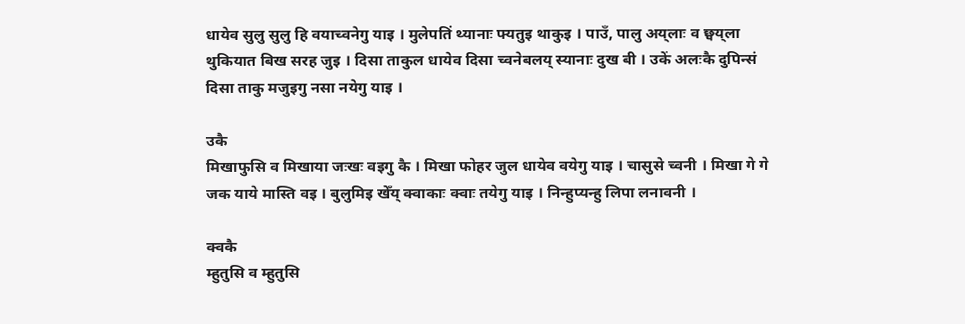धायेव सुलु सुलु हि वयाच्वनेगु याइ । मुलेपतिं थ्यानाः फ्यतुइ थाकुइ । पाउँ, पालु अय्‌लाः व छ्वय्‌ला थुकियात बिख सरह जुइ । दिसा ताकुल धायेव दिसा च्वनेबलय्‌ स्यानाः दुख बी । उकें अलःकै दुपिन्सं दिसा ताकु मजुइगु नसा नयेगु याइ ।

उकै
मिखाफुसि व मिखाया जःखः वइगु कै । मिखा फोहर जुल धायेव वयेगु याइ । चासुसे च्वनी । मिखा गे गे जक याये मास्ति वइ । बुलुमिइ खेँय्‌ क्वाकाः क्वाः तयेगु याइ । निन्हुप्यन्हु लिपा लनावनी ।

क्वकै
म्हुतुसि व म्हुतुसि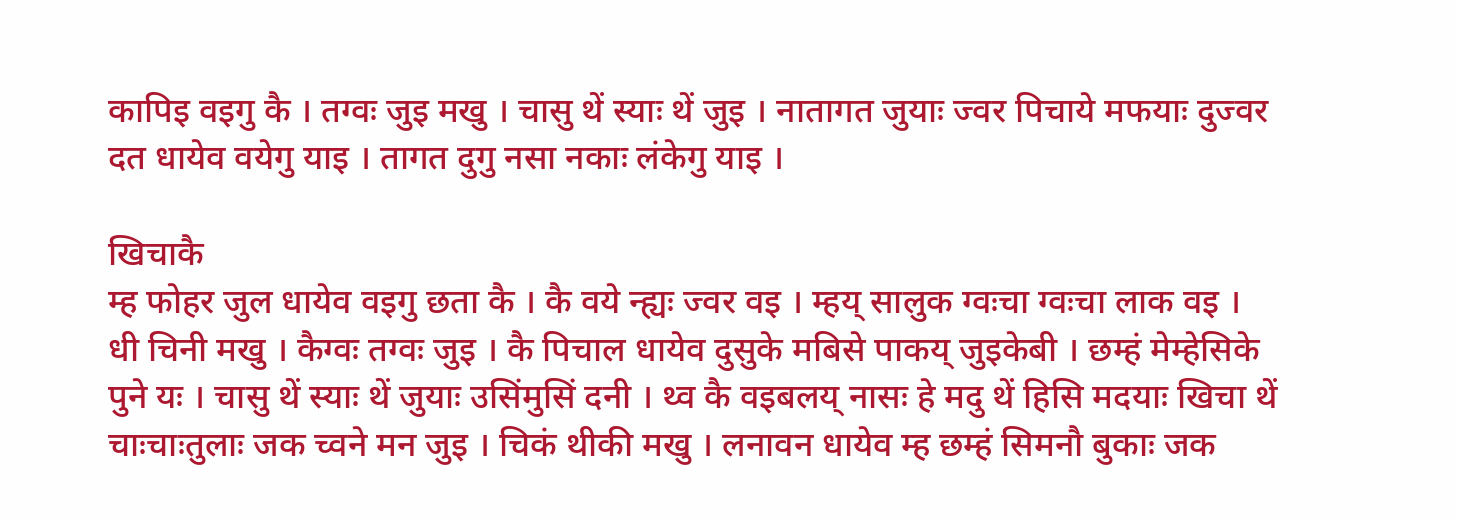कापिइ वइगु कै । तग्वः जुइ मखु । चासु थें स्याः थें जुइ । नातागत जुयाः ज्वर पिचाये मफयाः दुज्वर दत धायेव वयेगु याइ । तागत दुगु नसा नकाः लंकेगु याइ ।

खिचाकै
म्ह फोहर जुल धायेव वइगु छता कै । कै वये न्ह्यः ज्वर वइ । म्हय्‌ सालुक ग्वःचा ग्वःचा लाक वइ । धी चिनी मखु । कैग्वः तग्वः जुइ । कै पिचाल धायेव दुसुके मबिसे पाकय्‌ जुइकेबी । छम्हं मेम्हेसिके पुने यः । चासु थें स्याः थें जुयाः उसिंमुसिं दनी । थ्व कै वइबलय्‌ नासः हे मदु थें हिसि मदयाः खिचा थें चाःचाःतुलाः जक च्वने मन जुइ । चिकं थीकी मखु । लनावन धायेव म्ह छम्हं सिमनौ बुकाः जक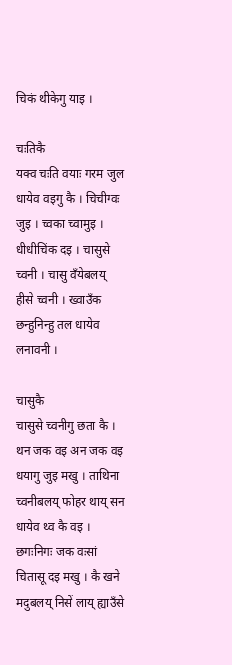चिकं थीकेगु याइ ।

चःतिकै
यक्व चःति वयाः गरम जुल धायेव वइगु कै । चिचीग्वः जुइ । च्वका च्वामुइ । धीधीचिंक दइ । चासुसे च्वनी । चासु वँयेबलय्‌ हीसे च्वनी । ख्वाउँक छन्हुनिन्हु तल धायेव लनावनी ।

चासुकै
चासुसे च्वनीगु छता कै । थन जक वइ अन जक वइ धयागु जुइ मखु । ताथिना च्वनीबलय्‌ फोहर थाय्‌ सन धायेव थ्व कै वइ । छगःनिगः जक वःसां चितासू दइ मखु । कै खने मदुबलय्‌ निसें लाय्‌ ह्याउँसे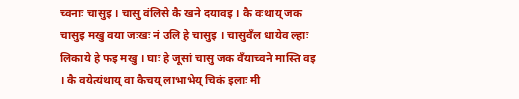च्वनाः चासुइ । चासु वंलिसे कै खने दयावइ । कै वःथाय्‌ जक चासुइ मखु वया जःखः नं उलि हे चासुइ । चासुवँल धायेव ल्हाः लिकाये हे फइ मखु । घाः हे जूसां चासु जक वँयाच्वने मास्ति वइ । कै वयेत्यंथाय्‌ वा कैचय्‌ लाभाभेय्‌ चिकं इलाः मी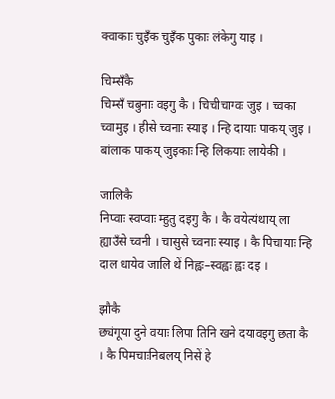क्वाकाः चुइँक चुइँक पुकाः लंकेगु याइ ।

चिम्सँकै
चिम्सँ चबुनाः वइगु कै । चिचीचाग्वः जुइ । च्वका च्वामुइ । हीसे च्वनाः स्याइ । न्हि दायाः पाकय्‌ जुइ । बांलाक पाकय्‌ जुइकाः न्हि लिकयाः लायेकी ।

जालिकै
निप्वाः स्वप्वाः म्हुतु दइगु कै । कै वयेत्यंथाय्‌ ला ह्याउँसे च्वनी । चासुसे च्वनाः स्याइ । कै पिचायाः न्हि दाल धायेव जालि थें निह्वः–स्वह्वः ह्वः दइ ।

झौकै
छ्यंगूया दुने वयाः लिपा तिनि खने दयावइगु छता कै । कै पिमचाःनिबलय्‌ निसें हे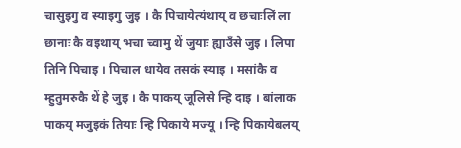चासुइगु व स्याइगु जुइ । कै पिचायेत्यंथाय्‌ व छचाःलिं ला छानाः कै वइथाय्‌ भचा च्वामु थें जुयाः ह्याउँसे जुइ । लिपा तिनि पिचाइ । पिचाल धायेव तसकं स्याइ । मसांकै व म्हुतुमरुकै थें हे जुइ । कै पाकय्‌ जूलिसे न्हि दाइ । बांलाक पाकय्‌ मजुइकं तियाः न्हि पिकाये मज्यू । न्हि पिकायेबलय्‌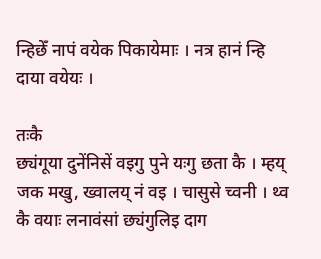न्हिछेँ नापं वयेक पिकायेमाः । नत्र हानं न्हि दाया वयेयः ।

तःकै
छ्यंगूया दुनेंनिसें वइगु पुने यःगु छता कै । म्हय्‌ जक मखु, ख्वालय्‌ नं वइ । चासुसे च्वनी । थ्व कै वयाः लनावंसां छ्यंगुलिइ दाग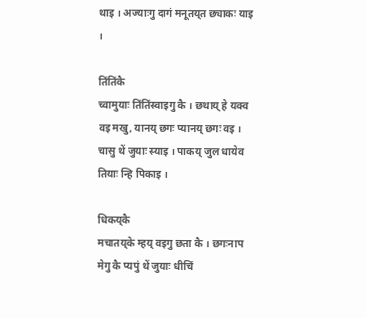थाइ । अज्याःगु दागं मनूतय्‌त छ्याकः याइ ।

तिंतिंकै
च्वामुयाः तिंतिंस्वाइगु कै । छथाय्‌ हे यक्व वइ मखु, यानय्‌ छगः प्यानय्‌ छगः वइ । चासु थें जुयाः स्याइ । पाकय्‌ जुल धायेव तियाः न्हि पिकाइ ।

धिकय्‌कै
मचातय्‌के म्हय्‌ वइगु छता कै । छगःनाप मेगु कै प्यपुं थें जुयाः धीचिं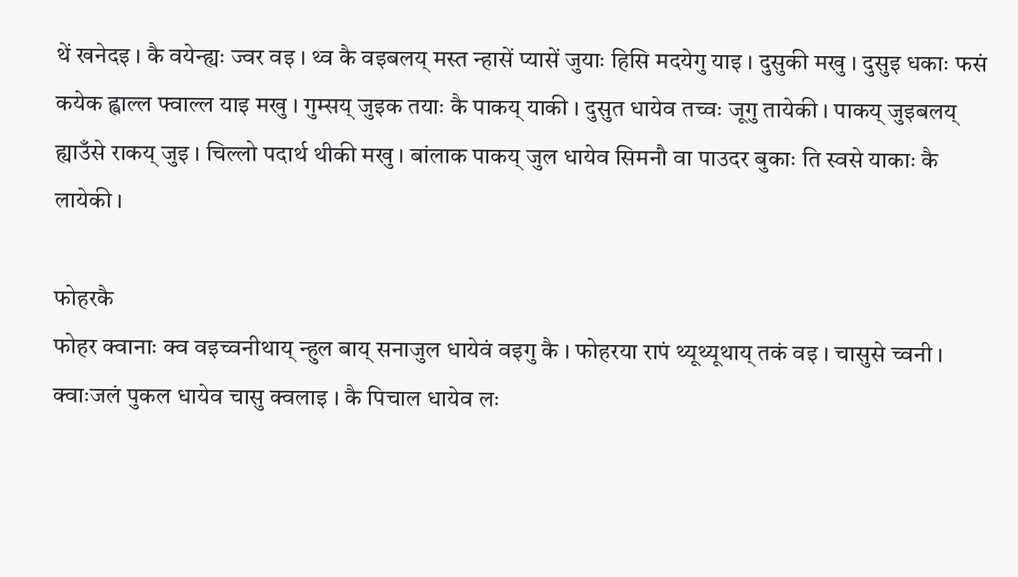थें खनेदइ । कै वयेन्ह्यः ज्वर वइ । थ्व कै वइबलय्‌ मस्त न्हासें प्यासें जुयाः हिसि मदयेगु याइ । दुसुकी मखु । दुसुइ धकाः फसं कयेक ह्वाल्ल फ्वाल्ल याइ मखु । गुम्सय्‌ जुइक तयाः कै पाकय्‌ याकी । दुसुत धायेव तच्वः जूगु तायेकी । पाकय्‌ जुइबलय्‌ ह्याउँसे राकय्‌ जुइ । चिल्लो पदार्थ थीकी मखु । बांलाक पाकय्‌ जुल धायेव सिमनौ वा पाउदर बुकाः ति स्वसे याकाः कै लायेकी ।

फोहरकै
फोहर क्वानाः क्व वइच्वनीथाय्‌ न्हुल बाय्‌ सनाजुल धायेवं वइगु कै । फोहरया रापं थ्यूथ्यूथाय्‌ तकं वइ । चासुसे च्वनी । क्वाःजलं पुकल धायेव चासु क्वलाइ । कै पिचाल धायेव लः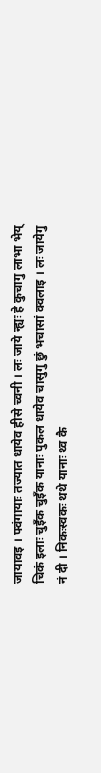जायावइ । फ्वंगायाः तज्यात धायेव हीसे च्वनी । लः जाये न्ह्यः हे कुचागु लाभा भेय्‌ चिकं इलाः चुइँक चुइँक यानाः पुकल धायेव चासुगु छुं भचासां क्वलाइ । लः जायेगु नं दी । निकःस्वकः थथे यानाः थ्व कै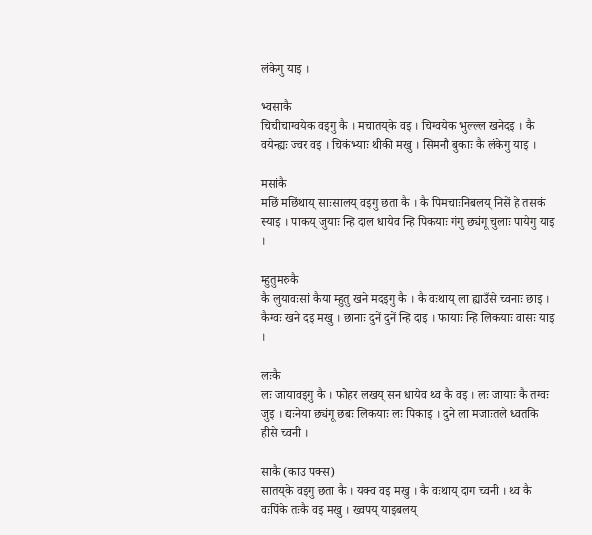लंकेगु याइ ।

भ्वसाकै
चिचीचाग्वयेक वइगु कै । मचातय्‌के वइ । चिग्वयेक भुल्ल्ल खनेदइ । कै वयेन्ह्यः ज्वर वइ । चिकंभ्याः थीकी मखु । सिमनौ बुकाः कै लंकेगु याइ ।

मसांकै
मछिं मछिंथाय्‌ साःसालय्‌ वइगु छता कै । कै पिमचाःनिबलय्‌ निसें हे तसकं स्याइ । पाकय्‌ जुयाः न्हि दाल धायेव न्हि पिकयाः गंगु छ्यंगू चुलाः पायेगु याइ ।

म्हुतुमरुकै
कै लुयावःसां कैया म्हुतु खने मदइगु कै । कै वःथाय्‌ ला ह्याउँसे च्वनाः छाइ । कैग्वः खने दइ मखु । छानाः दुनें दुनें न्हि दाइ । फायाः न्हि लिकयाः वासः याइ ।

लःकै
लः जायावइगु कै । फोहर लखय्‌ सन धायेव थ्व कै वइ । लः जायाः कै तग्वः जुइ । द्यःनेया छ्यंगू छबः लिकयाः लः पिकाइ । दुने ला मजाःतले ध्वतकि हीसे च्वनी ।

साकै (काउ पक्स)
सातय्‌के वइगु छता कै । यक्व वइ मखु । कै वःथाय्‌ दाग च्वनी । थ्व कै वःपिंके तःकै वइ मखु । ख्वपय्‌ याइबलय्‌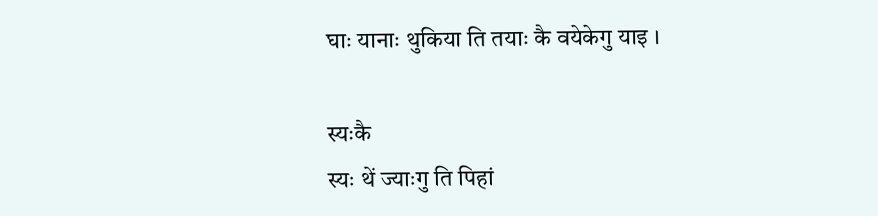घाः यानाः थुकिया ति तयाः कै वयेकेगु याइ ।

स्यःकै
स्यः थें ज्याःगु ति पिहां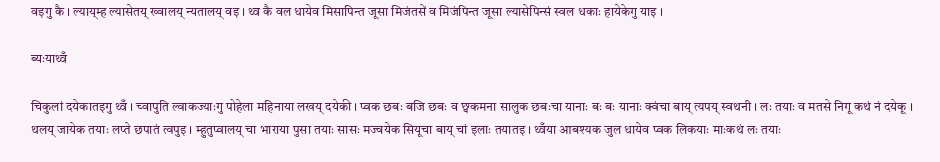वइगु कै । ल्याय्‌म्ह ल्यासेतय्‌ ख्वालय्‌ न्यतालय्‌ वइ । थ्व कै वल धायेव मिसापिन्त जूसा मिजंतसें व मिजंपिन्त जूसा ल्यासेपिन्सं स्वल धकाः हायेकेगु याइ ।

ब्यःयाथ्वँ

चिकुलां दयेकातइगु थ्वँ । च्वापुति ल्वाकज्याःगु पोहेला महिनाया लखय् दयेकी । प्वक छबः बजि छबः व छ्वकमना सालुक छबःचा यानाः बः बः यानाः क्वंचा बाय् त्यपय् स्वथनी । लः तयाः व मतसे निगू कथं नं दयेकू । थलय् जायेक तयाः लप्ते छपातं त्वपुइ । म्हुतुप्वालय् चा भाराया पुसा तयाः सासः मज्वयेक सियूचा बाय् चां इलाः तयातइ । थ्वँया आबश्यक जुल धायेव प्वक लिकयाः माःकथं लः तयाः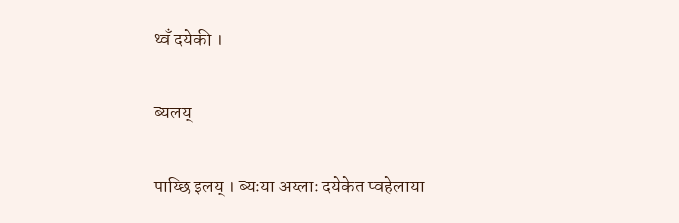थ्वँ दयेकी ।

ब्यलय्

पाय्छि इलय् । ब्यःया अय्लाः दयेकेत प्वहेलाया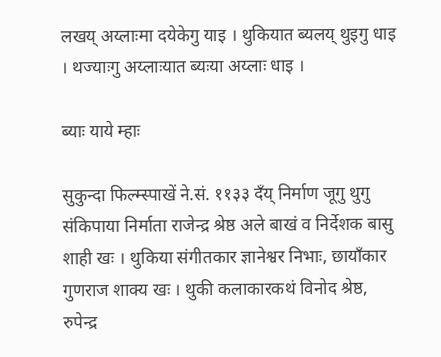लखय् अय्लाःमा दयेकेगु याइ । थुकियात ब्यलय् थुइगु धाइ । थज्याःगु अय्लाःयात ब्यःया अय्लाः धाइ ।

ब्याः याये म्हाः

सुकुन्दा फिल्म्स्पाखें ने.सं. ११३३ दँय्‌ निर्माण जूगु थुगु संकिपाया निर्माता राजेन्द्र श्रेष्ठ अले बाखं व निर्देशक बासु शाही खः । थुकिया संगीतकार ज्ञानेश्वर निभाः, छायाँकार गुणराज शाक्य खः । थुकी कलाकारकथं विनोद श्रेष्ठ, रुपेन्द्र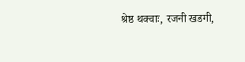श्रेष्ठ थक्वाः, रजनी खडगी,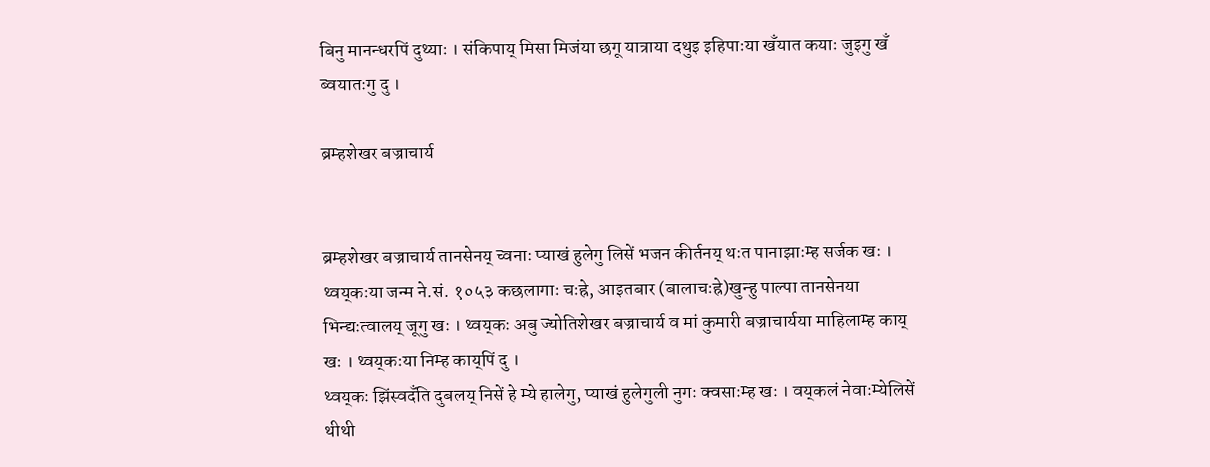बिनु मानन्धरपिं दुथ्याः । संकिपाय्‌ मिसा मिजंया छगू यात्राया दथुइ इहिपाःया खँयात कयाः जुइगु खँ ब्वयातःगु दु ।

ब्रम्हशेखर बज्राचार्य


ब्रम्हशेखर बज्राचार्य तानसेनय्‌ च्वनाः प्याखं हुलेगु लिसें भजन कीर्तनय्‌ थःत पानाझाःम्ह सर्जक खः । थ्वय्‌कःया जन्म ने.सं. १०५३ कछलागाः चःह्रे, आइतबार (बालाचःह्रे)खुन्हु पाल्पा तानसेनया भिन्द्यःत्वालय्‌ जूगु खः । थ्वय्‌कः अबु ज्योतिशेखर बज्राचार्य व मां कुमारी बज्राचार्यया माहिलाम्ह काय्‌ खः । थ्वय्‌कःया निम्ह काय्‌पिं दु ।
थ्वय्‌कः झिंस्वदँति दुबलय्‌ निसें हे म्ये हालेगु, प्याखं हुलेगुली नुगः क्वसाःम्ह खः । वय्‌कलं नेवाःम्येलिसें थीथी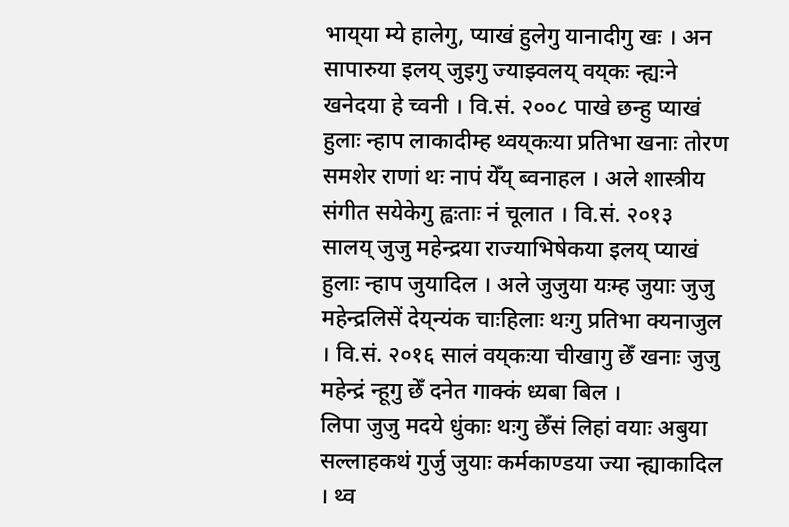भाय्‌या म्ये हालेगु, प्याखं हुलेगु यानादीगु खः । अन सापारुया इलय्‌ जुइगु ज्याझ्वलय्‌ वय्‌कः न्ह्यःने खनेदया हे च्वनी । वि.सं. २००८ पाखे छन्हु प्याखं हुलाः न्हाप लाकादीम्ह थ्वय्‌कःया प्रतिभा खनाः तोरण समशेर राणां थः नापं येँय्‌ ब्वनाहल । अले शास्त्रीय संगीत सयेकेगु ह्वःताः नं चूलात । वि.सं. २०१३ सालय्‌ जुजु महेन्द्रया राज्याभिषेकया इलय्‌ प्याखं हुलाः न्हाप जुयादिल । अले जुजुया यःम्ह जुयाः जुजु महेन्द्रलिसें देय्‌न्यंक चाःहिलाः थःगु प्रतिभा क्यनाजुल । वि.सं. २०१६ सालं वय्‌कःया चीखागु छेँ खनाः जुजु महेन्द्रं न्हूगु छेँ दनेत गाक्कं ध्यबा बिल ।
लिपा जुजु मदये धुंकाः थःगु छेँसं लिहां वयाः अबुया सल्लाहकथं गुर्जु जुयाः कर्मकाण्डया ज्या न्ह्याकादिल । थ्व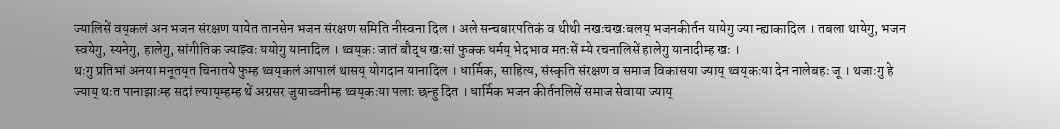ज्यालिसें वय्‌कलं अन भजन संरक्षण यायेत तानसेन भजन संरक्षण समिति नीस्वना दिल । अले सन्चबारपतिकं व थीथी नखःचखःबलय्‌ भजनकीर्तन यायेगु ज्या न्ह्याकादिल । तबला थायेगु, भजन स्वयेगु, स्यनेगु, हालेगु, सांगीतिक ज्याझ्वः ययोगु यानादिल । थ्वय्‌कः जातं बौद्ध खःसां फुक्क धर्मय्‌ भेदभाव मतःसें म्ये रचनालिसें हालेगु यानादीम्ह खः ।
थःगु प्रतिभां अनया मनूतय्‌त चिनातये फुम्ह थ्वय्‌कलं आपालं थासय्‌ योगदान यानादिल । धार्मिक, साहित्य, संस्कृति संरक्षण व समाज विकासया ज्याय्‌ थ्वय्‌कःया देन नालेबहः जू । थजाःगु हे ज्याय्‌ थःत पानाझाःम्ह सदां ल्याय्‌म्हम्ह थें अग्रसर जुयाच्वनीम्ह थ्वय्‌कःया पलाः छन्हु दित । धार्मिक भजन कीर्तनलिसें समाज सेवाया ज्याय्‌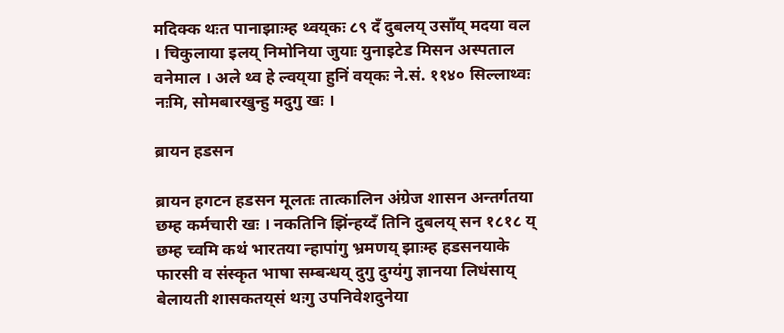मदिक्क थःत पानाझाःम्ह थ्वय्‌कः ८९ दँ दुबलय्‌ उसाँय्‌ मदया वल । चिकुलाया इलय्‌ निमोनिया जुयाः युनाइटेड मिसन अस्पताल वनेमाल । अले थ्व हे ल्वय्‌या हुनिं वय्‌कः ने.सं. ११४० सिल्लाथ्वः नःमि, सोमबारखुन्हु मदुगु खः ।

ब्रायन हडसन

ब्रायन हगटन हडसन मूलतः तात्कालिन अंग्रेज शासन अन्तर्गतया छम्ह कर्मचारी खः । नकतिनि झिंन्हय्दँ तिनि दुबलय् सन १८१८ य् छम्ह च्वमि कथं भारतया न्हापांगु भ्रमणय् झाःम्ह हडसनयाके फारसी व संस्कृत भाषा सम्बन्धय् दुगु दुग्यंगु ज्ञानया लिधंसाय् बेलायती शासकतय्‌सं थःगु उपनिवेशदुनेया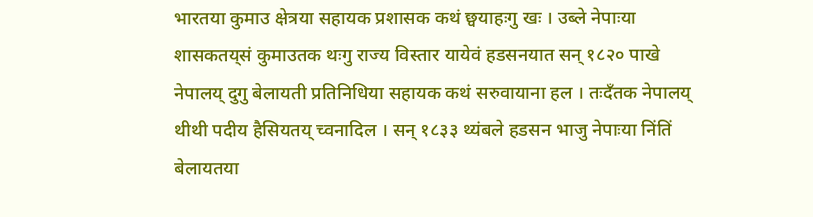भारतया कुमाउ क्षेत्रया सहायक प्रशासक कथं छ्वयाहःगु खः । उब्ले नेपाःया शासकतय्‌सं कुमाउतक थःगु राज्य विस्तार यायेवं हडसनयात सन् १८२० पाखे नेपालय् दुगु बेलायती प्रतिनिधिया सहायक कथं सरुवायाना हल । तःदँतक नेपालय् थीथी पदीय हैसियतय् च्वनादिल । सन् १८३३ थ्यंबले हडसन भाजु नेपाःया निंतिं बेलायतया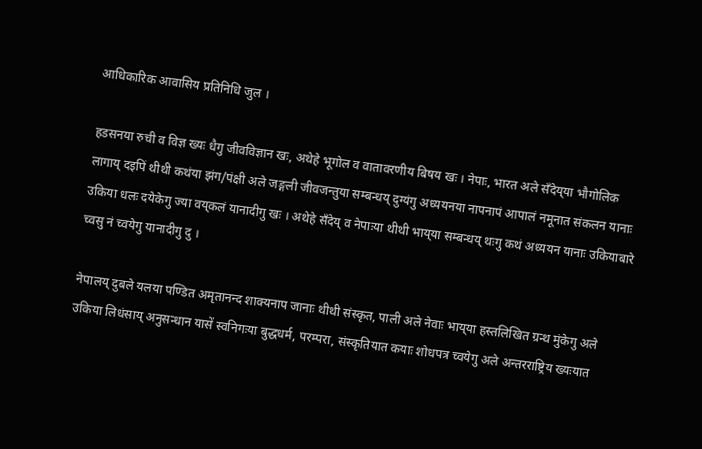आधिकारिक आवासिय प्रतिनिधि जुल ।

हडसनया रुची व विज्ञ ख्यः धैगु जीवविज्ञान खः, अथेहे भूगोल व वातावरणीय बिषय खः । नेपाः, भारत अले सँदेय्‌या भौगोलिक लागाय् दइपिं थीथी कथंया झंग/पंक्षी अले जङ्गली जीवजन्तुया सम्बन्धय् दुग्यंगु अध्ययनया नापनापं आपालं नमूनात संकलन यानाः उकिया धलः दयेकेगु ज्या वय्‌कलं यानादीगु खः । अथेहे सँदेय् व नेपाःया थीथी भाय्‌या सम्बन्धय् थःगु कथं अध्ययन यानाः उकियाबारे च्वसु नं च्वयेगु यानादीगु दु ।

नेपालय् दुबले यलया पण्डित अमृतानन्द शाक्यनाप जानाः थीथी संस्कृत, पाली अले नेवाः भाय्‌या हस्तलिखित ग्रन्थ मुंकेगु अले उकिया लिधंसाय् अनुसन्धान यासें स्वनिगःया बुद्धधर्म, परम्परा, संस्कृतियात कयाः शोधपत्र च्वयेगु अले अन्तरराष्ट्रिय ख्यःयात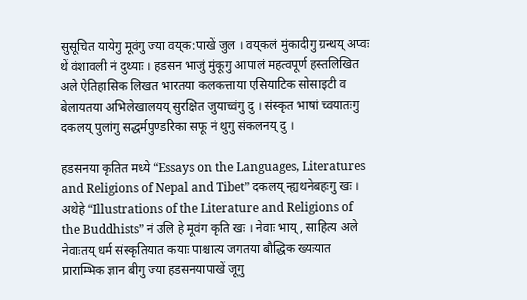सुसूचित यायेगु मूवंगु ज्या वय्‌क:पाखें जुल । वय्‌कलं मुंकादीगु ग्रन्थय् अप्वः थें वंशावली नं दुथ्याः । हडसन भाजुं मुंकूगु आपालं महत्वपूर्ण हस्तलिखित अले ऐतिहासिक लिखत भारतया कलकत्ताया एसियाटिक सोसाइटी व बेलायतया अभिलेखालयय् सुरक्षित जुयाच्वंगु दु । संस्कृत भाषां च्वयातःगु दकलय् पुलांगु सद्धर्मपुण्डरिका सफू नं थुगु संकलनय् दु ।

हडसनया कृतित मध्ये “Essays on the Languages, Literatures and Religions of Nepal and Tibet” दकलय् न्ह्यथनेबहःगु खः । अथेहे “Illustrations of the Literature and Religions of the Buddhists” नं उलि हे मूवंग कृति खः । नेवाः भाय्, साहित्य अले नेवाःतय् धर्म संस्कृतियात कयाः पाश्चात्य जगतया बौद्धिक ख्यःयात प्राराम्भिक ज्ञान बीगु ज्या हडसनयापाखें जूगु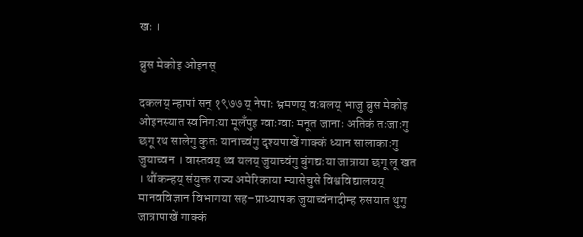खः ।

ब्रुस मेकोइ ओइनस्

दकलय् न्हापां सन् १९७७ य् नेपाः भ्रमणय् वःबलय् भाजु ब्रुस मेकोइ ओइनस्यात स्वनिगःया मूलँपुइ ग्वाःग्वाः मनूत जानाः अतिकं तःजाःगु छगू रथ सालेगु कुतः यानाच्वंगु दृश्यपाखें गाक्कं ध्यान सालाकाःगु जुयाच्वन । वास्तवय् थ्व यलय् जुयाच्वंगु बुंगद्यःया जात्राया छगू लू खत । थौंकन्हय् संयुक्त राज्य अमेरिकाया म्यासेचुसे विश्वविद्यालयय् मानवविज्ञान विभागया सह–प्राध्यापक जुयाच्वंनादीम्ह रुसयात थुगु जात्रापाखें गाक्कं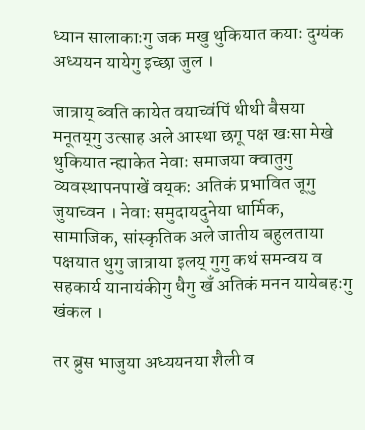ध्यान सालाकाःगु जक मखु थुकियात कयाः दुग्यंक अध्ययन यायेगु इच्छा जुल ।

जात्राय् ब्वति कायेत वयाच्वंपिं थीथी बैसया मनूतय्‌गु उत्साह अले आस्था छगू पक्ष खःसा मेखे थुकियात न्ह्याकेत नेवाः समाजया क्वातुगु व्यवस्थापनपाखें वय्‌क: अतिकं प्रभावित जूगु जुयाच्वन । नेवाः समुदायदुनेया धार्मिक, सामाजिक, सांस्कृतिक अले जातीय बहुलताया पक्षयात थुगु जात्राया इलय् गुगु कथं समन्वय व सहकार्य यानायंकीगु धैगु खँ अतिकं मनन यायेबहःगु खंकल ।

तर ब्रुस भाजुया अध्ययनया शैली व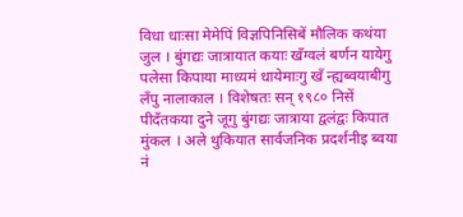विधा धाःसा मेमेपिं विज्ञपिनिसिबें मौलिक कथंया जुल । बुंगद्यः जात्रायात कयाः खँग्वलं बर्णन यायेगु पलेसा किपाया माध्यमं धायेमाःगु खँ न्ह्यब्वयाबीगु लँपु नालाकाल । विशेषतः सन् १९८० निसें पीदँतकया दुने जूगु बुंगद्यः जात्राया द्वलंद्वः किपात मुंकल । अले थुकियात सार्वजनिक प्रदर्शनीइ ब्वया नं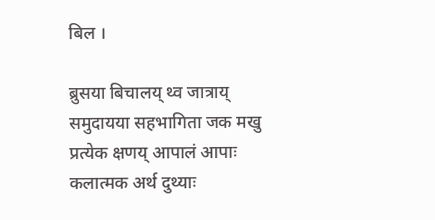बिल ।

ब्रुसया बिचालय् थ्व जात्राय् समुदायया सहभागिता जक मखु प्रत्येक क्षणय् आपालं आपाः कलात्मक अर्थ दुथ्याः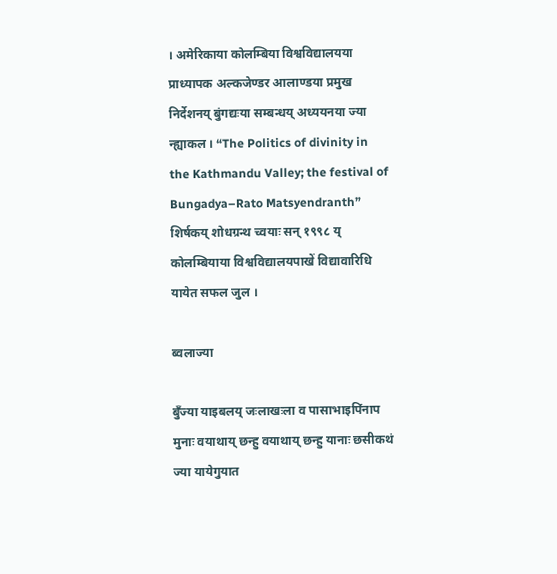। अमेरिकाया कोलम्बिया विश्वविद्यालयया प्राध्यापक अल्कजेण्डर आलाण्डया प्रमुख निर्देशनय् बुंगद्यःया सम्बन्धय् अध्ययनया ज्या न्ह्याकल । “The Politics of divinity in the Kathmandu Valley; the festival of Bungadya–Rato Matsyendranth” शिर्षकय् शोधग्रन्थ च्वयाः सन् १९९८ य् कोलम्बियाया विश्वविद्यालयपाखें विद्यावारिधि यायेत सफल जुल ।

ब्वलाज्या

बुँज्या याइबलय् जःलाखःला व पासाभाइपिंनाप मुनाः वयाथाय् छन्हु वयाथाय् छन्हु यानाः छसीकथं ज्या यायेगुयात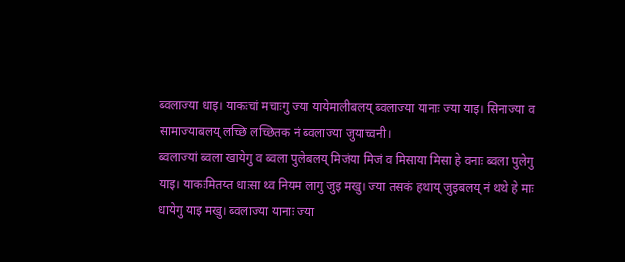ब्वलाज्या धाइ। याकःचां मचाःगु ज्या यायेमालीबलय् ब्वलाज्या यानाः ज्या याइ। सिनाज्या व सामाज्याबलय् लच्छि लच्छितक नं ब्वलाज्या जुयाच्वनी।
ब्वलाज्यां ब्वला खायेगु व ब्वला पुलेबलय् मिजंया मिजं व मिसाया मिसा हे वनाः ब्वला पुलेगु याइ। याकःमितय्त धाःसा थ्व नियम लागु जुइ मखु। ज्या तसकं हथाय् जुइबलय् नं थथे हे माः धायेगु याइ मखु। ब्वलाज्या यानाः ज्या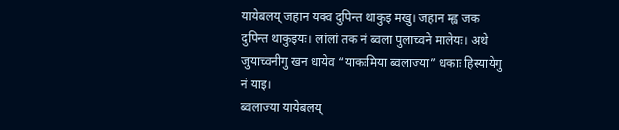यायेबलय् जहान यक्व दुपिन्त थाकुइ मखु। जहान म्ह्व जक दुपिन्त थाकुइयः। लांलां तक नं ब्वला पुलाच्वने मालेयः। अथे जुयाच्वनीगु खन धायेव “याकःमिया ब्वलाज्या” धकाः हिस्यायेगु नं याइ।
ब्वलाज्या यायेबलय्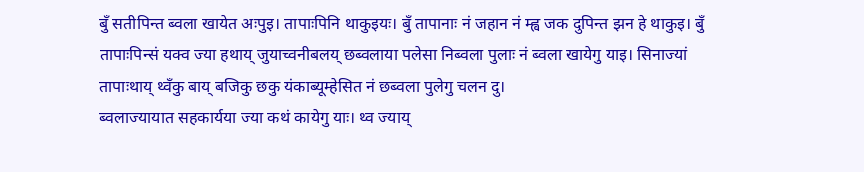बुँ सतीपिन्त ब्वला खायेत अःपुइ। तापाःपिनि थाकुइयः। बुँ तापानाः नं जहान नं म्ह्व जक दुपिन्त झन हे थाकुइ। बुँ तापाःपिन्सं यक्व ज्या हथाय् जुयाच्वनीबलय् छब्वलाया पलेसा निब्वला पुलाः नं ब्वला खायेगु याइ। सिनाज्यां तापाःथाय् थ्वँकु बाय् बजिकु छकु यंकाब्यूम्हेसित नं छब्वला पुलेगु चलन दु।
ब्वलाज्यायात सहकार्यया ज्या कथं कायेगु याः। थ्व ज्याय्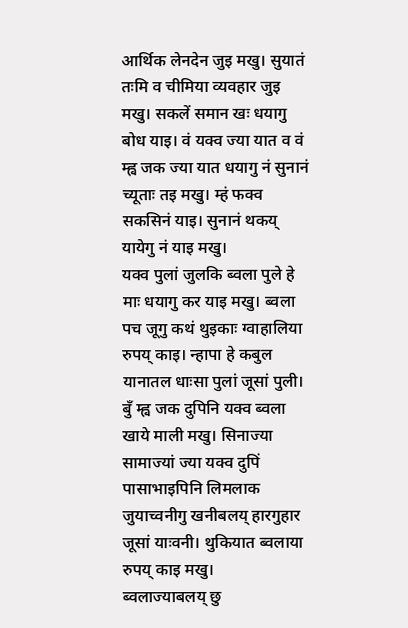आर्थिक लेनदेन जुइ मखु। सुयातं तःमि व चीमिया व्यवहार जुइ मखु। सकलें समान खः धयागु बोध याइ। वं यक्व ज्या यात व वं म्ह्व जक ज्या यात धयागु नं सुनानं च्यूताः तइ मखु। म्हं फक्व सकसिनं याइ। सुनानं थकय् यायेगु नं याइ मखु।
यक्व पुलां जुलकि ब्वला पुले हे माः धयागु कर याइ मखु। ब्वला पच जूगु कथं थुइकाः ग्वाहालिया रुपय् काइ। न्हापा हे कबुल यानातल धाःसा पुलां जूसां पुली। बुँ म्ह्व जक दुपिनि यक्व ब्वला खाये माली मखु। सिनाज्या सामाज्यां ज्या यक्व दुपिं पासाभाइपिनि लिमलाक जुयाच्वनीगु खनीबलय् हारगुहार जूसां याःवनी। थुकियात ब्वलाया रुपय् काइ मखु।
ब्वलाज्याबलय् छु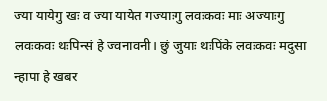ज्या यायेगु खः व ज्या यायेत गज्याःगु लवःकवः माः अज्याःगु लवःकवः थःपिन्सं हे ज्वनावनी। छुं जुयाः थःपिंके लवःकवः मदुसा न्हापा हे खबर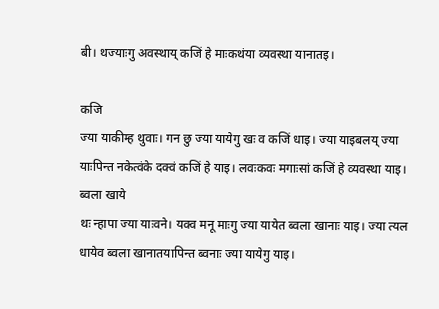बी। थज्याःगु अवस्थाय् कजिं हे माःकथंया व्यवस्था यानातइ।

कजि
ज्या याकीम्ह थुवाः। गन छु ज्या यायेगु खः व कजिं धाइ। ज्या याइबलय् ज्या याःपिन्त नकेत्वंके दक्वं कजिं हे याइ। लवःकवः मगाःसां कजिं हे व्यवस्था याइ।
ब्वला खाये
थः न्हापा ज्या याःवने। यक्व मनू माःगु ज्या यायेत ब्वला खानाः याइ। ज्या त्यल धायेव ब्वला खानातयापिन्त ब्वनाः ज्या यायेगु याइ।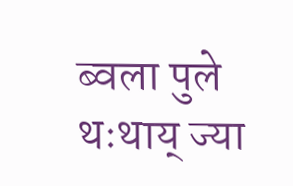ब्वला पुले
थःथाय् ज्या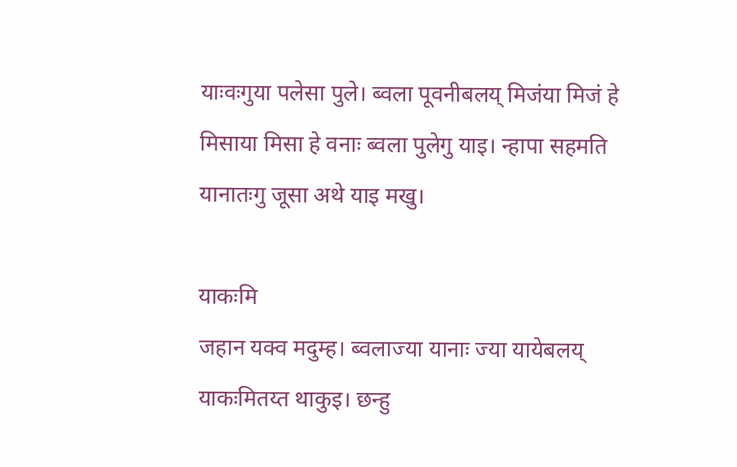याःवःगुया पलेसा पुले। ब्वला पूवनीबलय् मिजंया मिजं हे मिसाया मिसा हे वनाः ब्वला पुलेगु याइ। न्हापा सहमति यानातःगु जूसा अथे याइ मखु।

याकःमि
जहान यक्व मदुम्ह। ब्वलाज्या यानाः ज्या यायेबलय् याकःमितय्त थाकुइ। छन्हु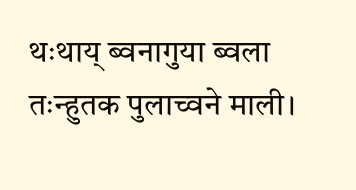थःथाय् ब्वनागुया ब्वला तःन्हुतक पुलाच्वने माली।